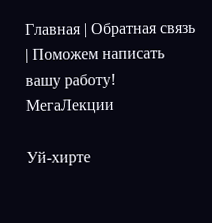Главная | Обратная связь | Поможем написать вашу работу!
МегаЛекции

Уй-хирте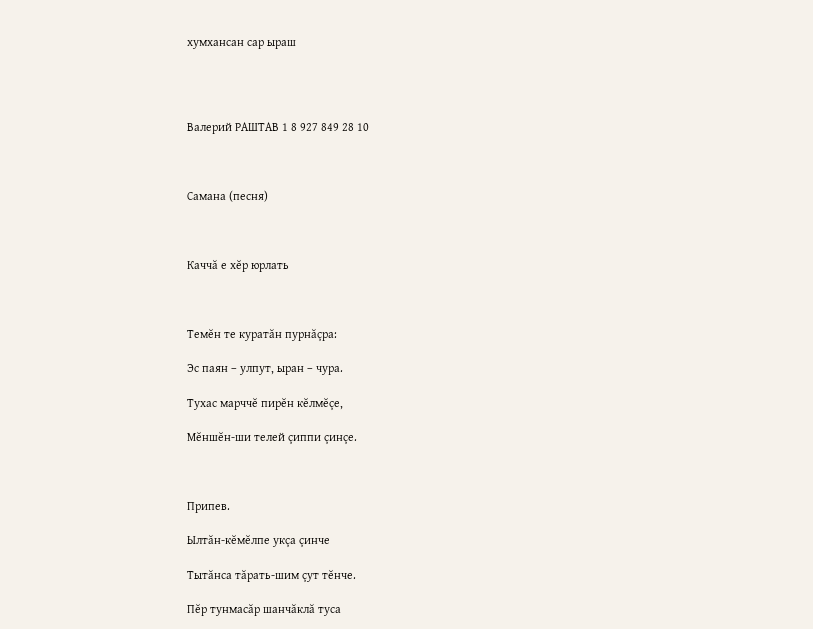хумхансан сар ыраш




Валерий РАШТАВ 1 8 927 849 28 10



Самана (песня)



Каччă е хĕр юрлать



Темĕн те куратăн пурнăçра:

Эс паян – улпут, ыран – чура.

Тухас марччĕ пирĕн кĕлмĕçе,

Мĕншĕн-ши телей çиппи çинçе.



Припев.

Ылтăн-кĕмĕлпе укçа çинче

Тытăнса тăрать-шим çут тĕнче.

Пĕр тунмасăр шанчăклă туса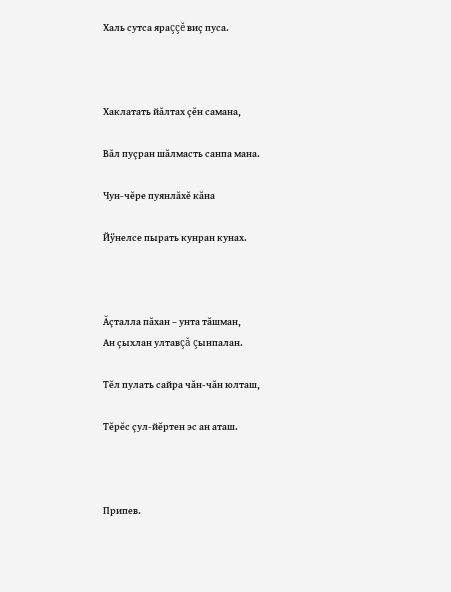Халь сутса яраççĕ виç пуса.



Хаклатать йăлтах çĕн самана,

Вăл пуçран шăлмасть санпа мана.

Чун-чĕре пуянлăхĕ кăна

Йÿнелсе пырать кунран кунах.



Ăçталла пăхан – унта тăшман,
Ан çыхлан ултавçă çынпалан.

Тĕл пулать сайра чăн-чăн юлташ,

Тĕрĕс çул-йĕртен эс ан аташ.



Припев.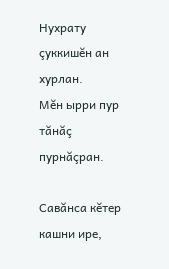Нухрату çуккишĕн ан хурлан.
Мĕн ырри пур тăнăç пурнăçран.

Савăнса кĕтер кашни ире,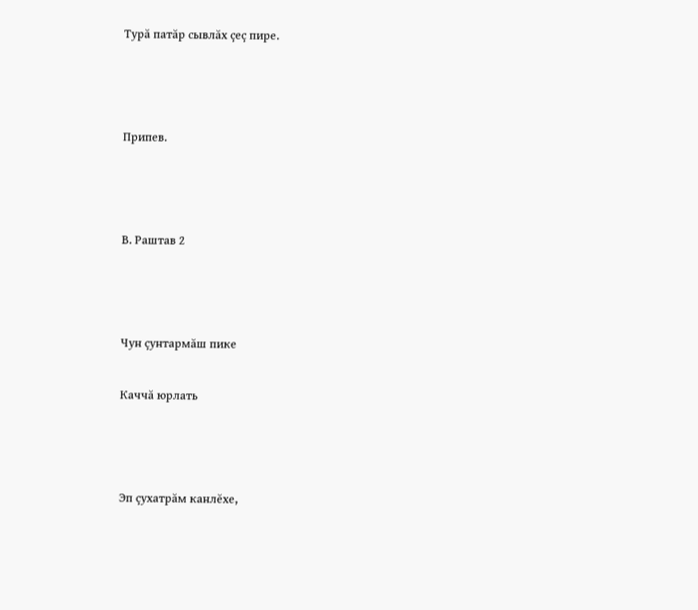Турă патăр сывлăх çеç пире.



Припев.



В. Раштав 2



Чун çунтармăш пике

Каччă юрлать



Эп çухатрăм канлĕхе,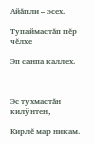Айăпли – эсех.

Тупаймастăп пĕр чĕлхе

Эп санпа каллех.



Эс тухмастăн килÿнтен,

Кирлĕ мар никам.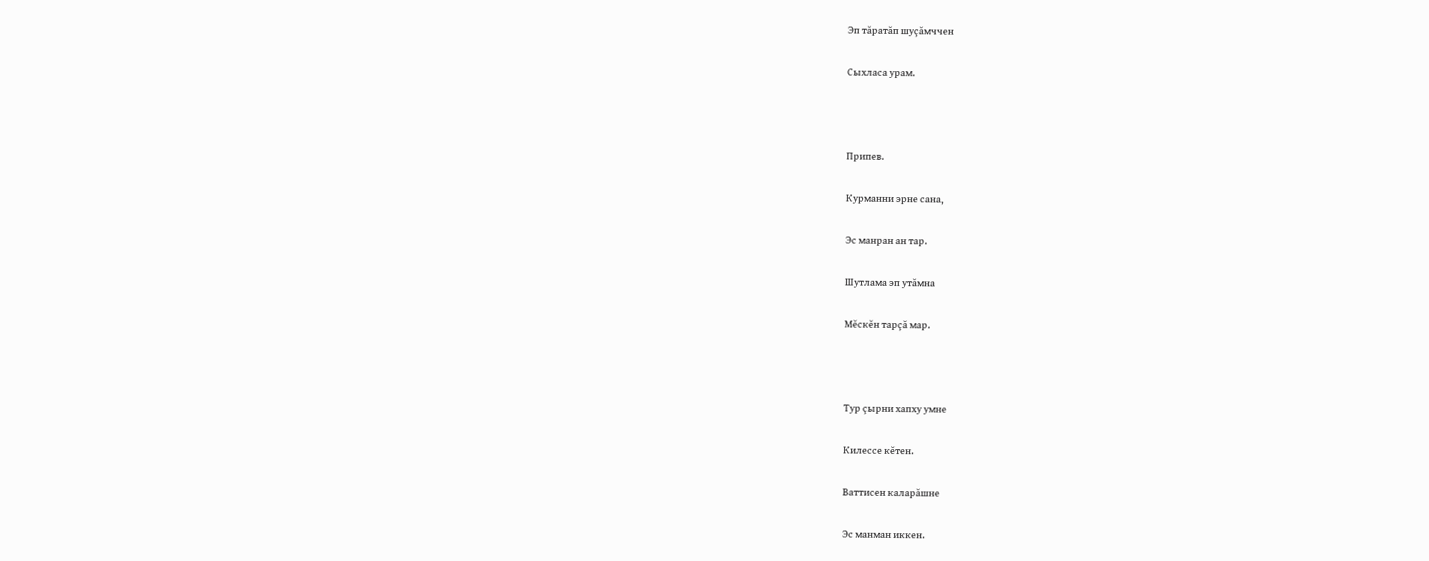Эп тăратăп шуçăмччен

Сыхласа урам.



Припев.

Курманни эрне сана,

Эс манран ан тар.

Шутлама эп утăмна

Мĕскĕн тарçă мар.



Тур çырни хапху умне

Килессе кĕтен.

Ваттисен каларăшне

Эс манман иккен.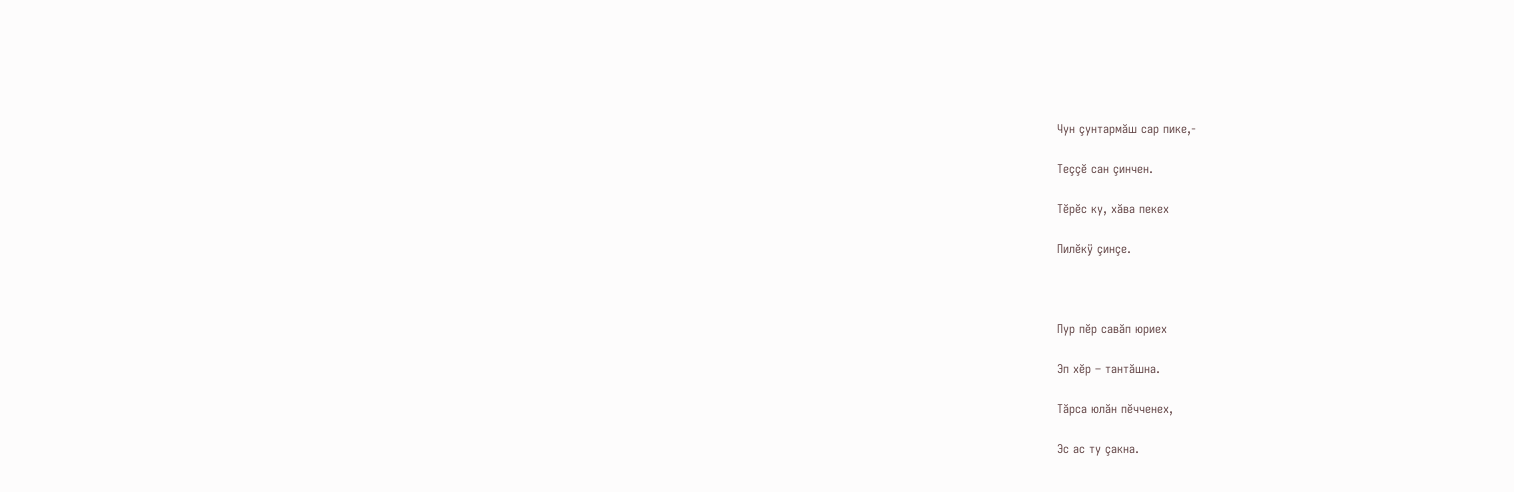Чун çунтармăш сар пике,-

Теççĕ сан çинчен.

Тĕрĕс ку, хăва пекех

Пилĕкÿ çинçе.



Пур пĕр савăп юриех

Эп хĕр – тантăшна.

Тăрса юлăн пĕчченех,

Эс ас ту çакна.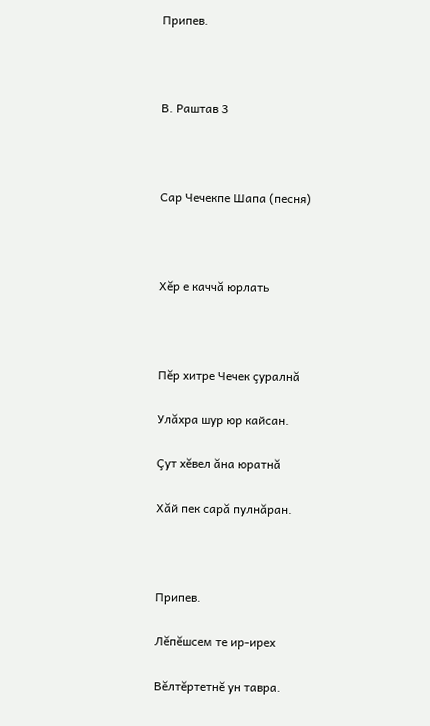Припев.



В. Раштав 3



Сар Чечекпе Шапа (песня)



Хĕр е каччă юрлать



Пĕр хитре Чечек çуралнă

Улăхра шур юр кайсан.

Çут хĕвел ăна юратнă

Хăй пек сарă пулнăран.



Припев.

Лĕпĕшсем те ир-ирех

Вĕлтĕртетнĕ ун тавра.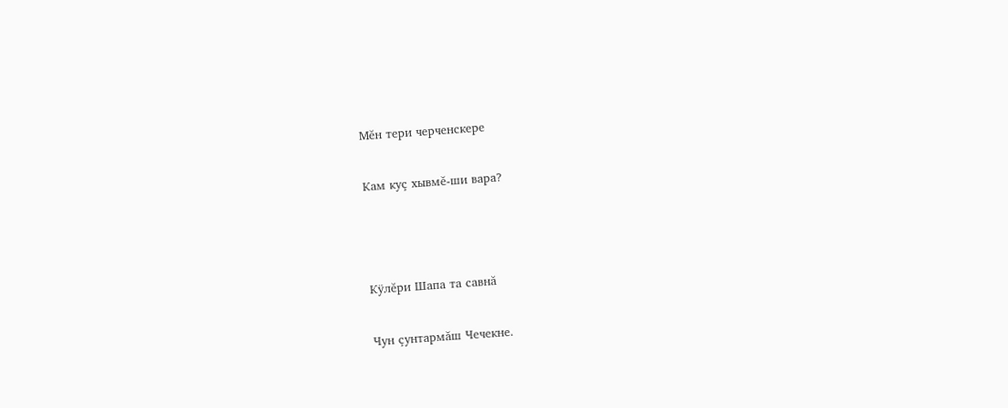Мĕн тери черченскере

Кам куç хывмĕ-ши вара?



Кÿлĕри Шапа та савнă

Чун çунтармăш Чечекне.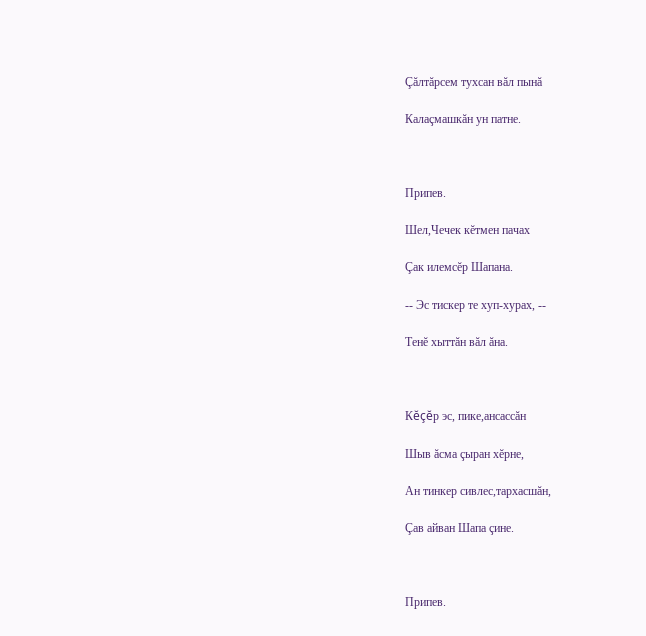Çăлтăрсем тухсан вăл пынă

Калаçмашкăн ун патне.



Припев.

Шел,Чечек кĕтмен пачах

Çак илемсĕр Шапана.

-- Эс тискер те хуп-хурах, --

Тенĕ хыттăн вăл ăна.



Кĕçĕр эс, пике,ансассăн

Шыв ăсма çыран хĕрне,

Ан тинкер сивлес,тархасшăн,

Çав айван Шапа çине.



Припев.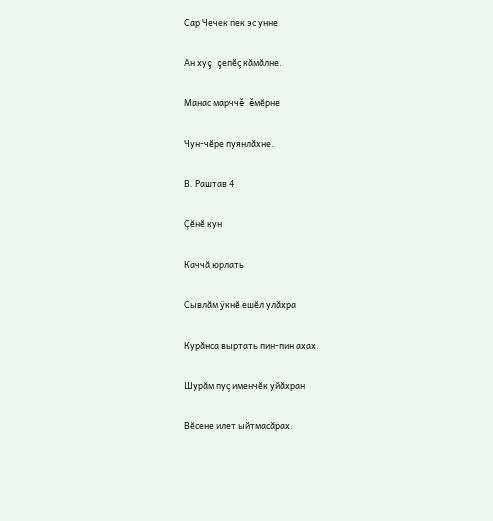Сар Чечек пек эс унне

Ан хуç çепĕç кăмăлне.

Манас марччĕ ĕмĕрне

Чун-чĕре пуянлăхне.

В. Раштав 4

Çĕнĕ кун

Каччă юрлать

Сывлăм ÿкнĕ ешĕл улăхра

Курăнса выртать пин-пин ахах.

Шурăм пуç именчĕк уйăхран

Вĕсене илет ыйтмасăрах.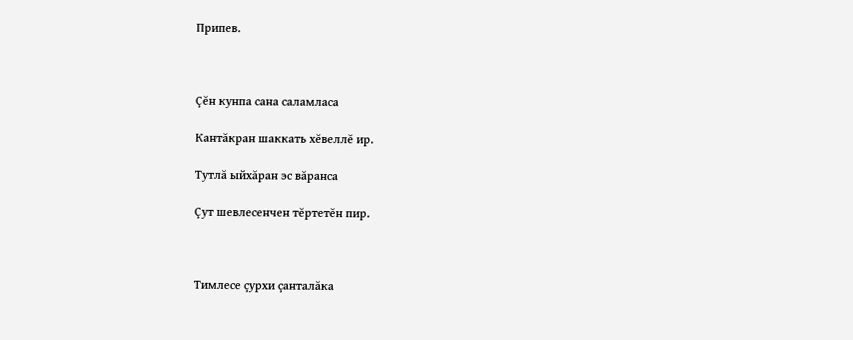Припев.



Çĕн кунпа сана саламласа

Кантăкран шаккать хĕвеллĕ ир.

Тутлă ыйхăран эс вăранса

Çут шевлесенчен тĕртетĕн пир.



Тимлесе çурхи çанталăка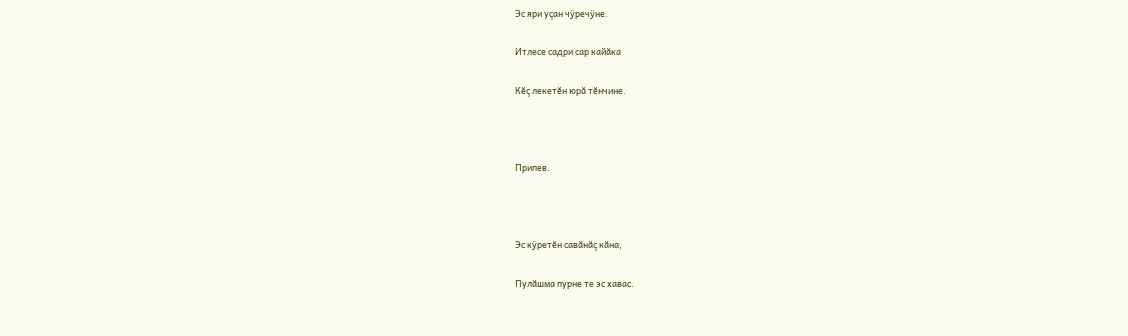Эс яри уçан чÿречÿне.

Итлесе садри сар кайăка

Кĕç лекетĕн юрă тĕнчине.



Припев.



Эс кÿретĕн савăнăç кăна,

Пулăшма пурне те эс хавас.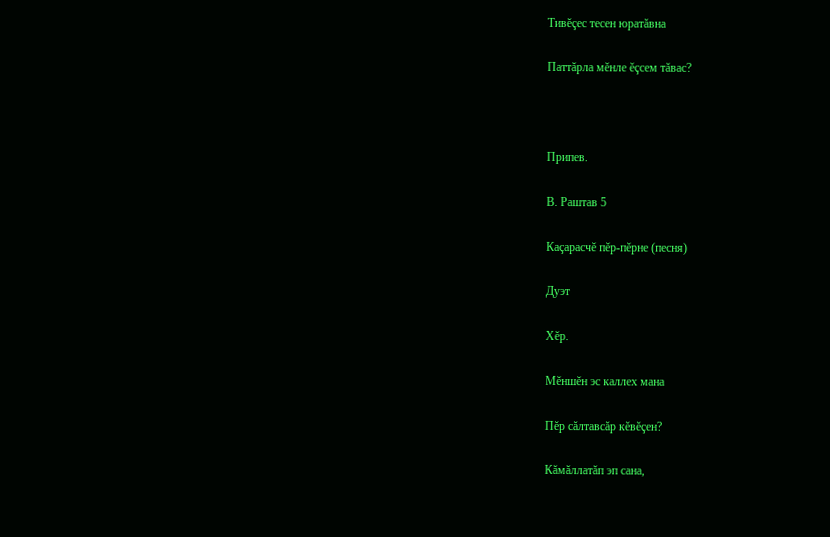Тивĕçес тесен юратăвна

Паттăрла мĕнле ĕçсем тăвас?



Припев.

В. Раштав 5

Каçарасчĕ пĕр-пĕрне (песня)

Дуэт

Хĕр.

Мĕншĕн эс каллех мана

Пĕр сăлтавсăр кĕвĕçен?

Кăмăллатăп эп сана,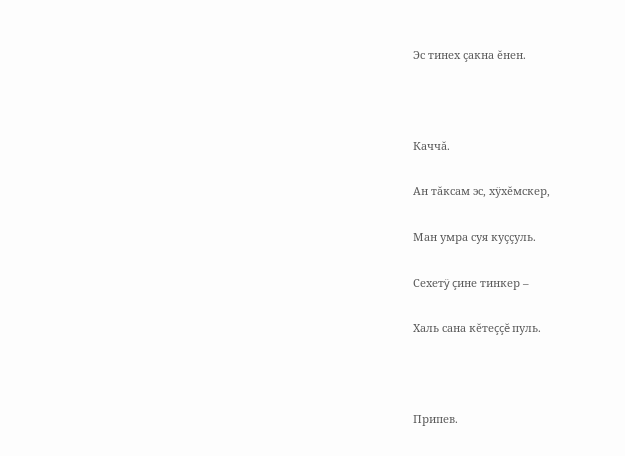Эс тинех çакна ĕнен.



Каччă.

Ан тăксам эс, хÿхĕмскер,

Ман умра суя куççуль.

Сехетÿ çине тинкер –

Халь сана кĕтеççĕ пуль.



Припев.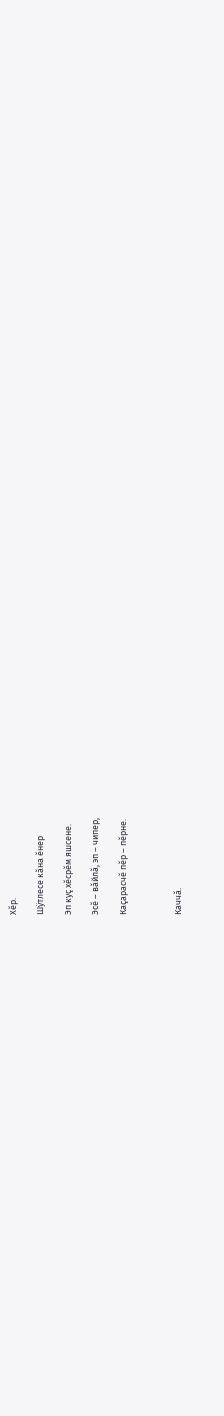Хĕр.

Шÿтлесе кăна ĕнер

Эп куç хĕсрĕм яшсене.

Эсĕ – вăйлă, эп – чипер,

Каçарасчĕ пĕр – пĕрне.



Каччă.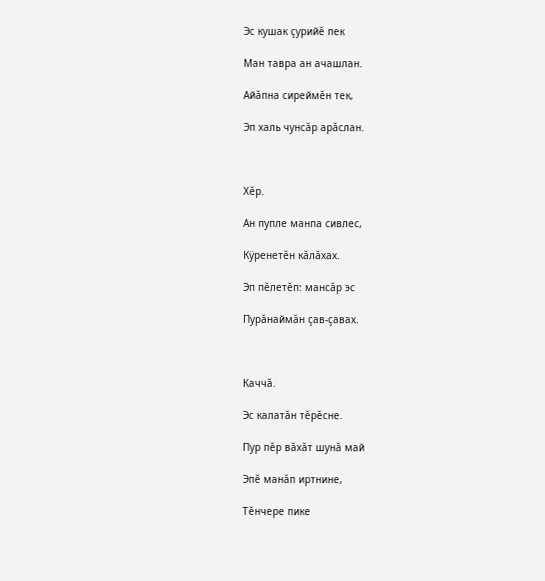Эс кушак çурийĕ пек

Ман тавра ан ачашлан.

Айăпна сиреймĕн тек,

Эп халь чунсăр арăслан.



Хĕр.

Ан пупле манпа сивлес,

Кÿренетĕн кăлăхах.

Эп пĕлетĕп: мансăр эс

Пурăнаймăн çав-çавах.



Каччă.

Эс калатăн тĕрĕсне.

Пур пĕр вăхăт шунă май

Эпĕ манăп иртнине,

Тĕнчере пике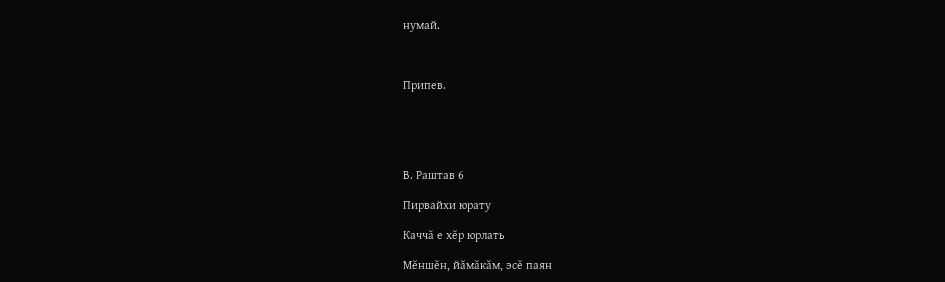нумай.



Припев.





В. Раштав 6

Пирвайхи юрату

Каччă е хĕр юрлать

Мĕншĕн, йăмăкăм, эсĕ паян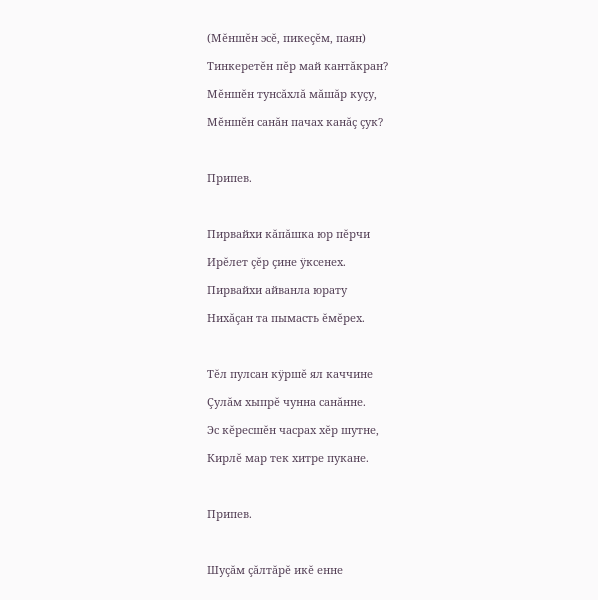(Мĕншĕн эсĕ, пикеçĕм, паян)

Тинкеретĕн пĕр май кантăкран?

Мĕншĕн тунсăхлă мăшăр куçу,

Мĕншĕн санăн пачах канăç çук?



Припев.



Пирвайхи кăпăшка юр пĕрчи

Ирĕлет çĕр çине ÿксенех.

Пирвайхи айванла юрату

Нихăçан та пымасть ĕмĕрех.



Тĕл пулсан кÿршĕ ял каччине

Çулăм хыпрĕ чунна санăнне.

Эс кĕресшĕн часрах хĕр шутне,

Кирлĕ мар тек хитре пукане.



Припев.



Шуçăм çăлтăрĕ икĕ енне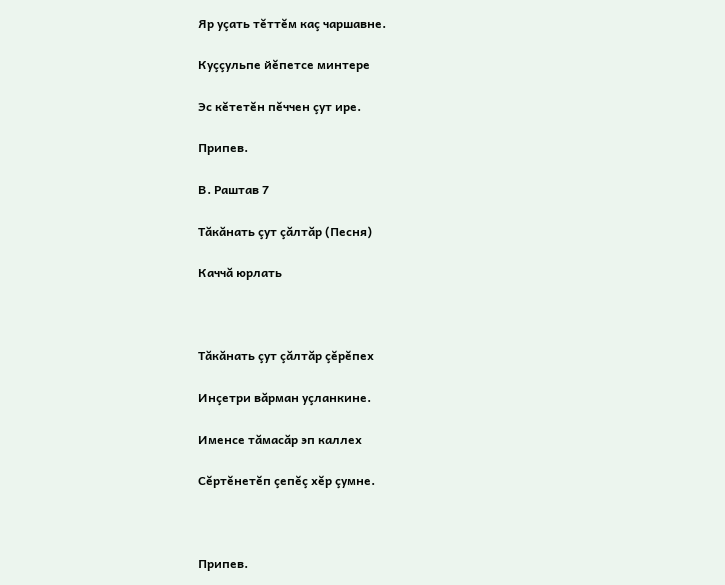Яр уçать тĕттĕм каç чаршавне.

Куççульпе йĕпетсе минтере

Эс кĕтетĕн пĕччен çут ире.

Припев.

В. Раштав 7

Тăкăнать çут çăлтăр (Песня)

Каччă юрлать



Тăкăнать çут çăлтăр çĕрĕпех

Инçетри вăрман уçланкине.

Именсе тăмасăр эп каллех

Сĕртĕнетĕп çепĕç хĕр çумне.



Припев.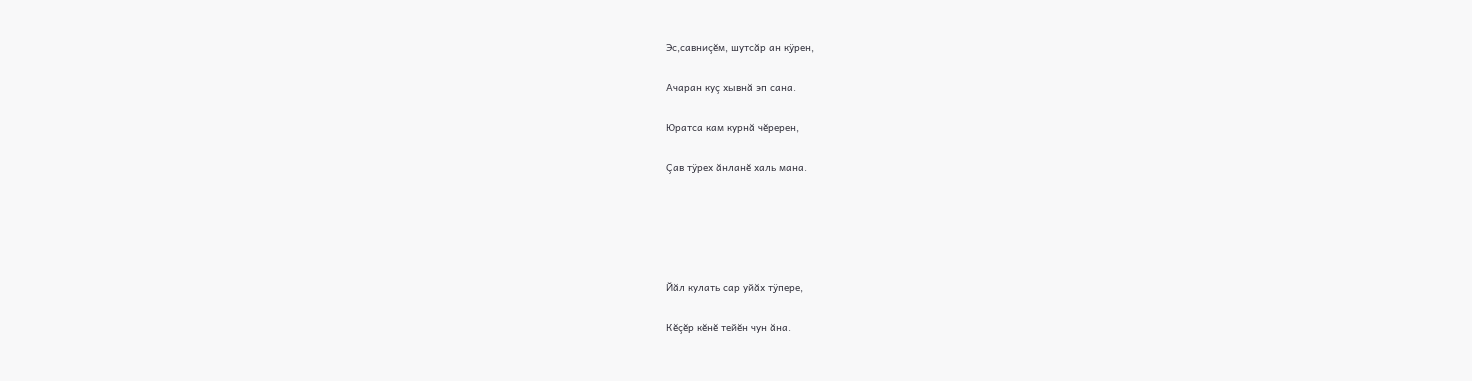Эс,савниçĕм, шутсăр ан кÿрен,

Ачаран куç хывнă эп сана.

Юратса кам курнă чĕререн,

Çав тÿрех ăнланĕ халь мана.





Йăл кулать сар уйăх тÿпере,

Кĕçĕр кĕнĕ тейĕн чун ăна.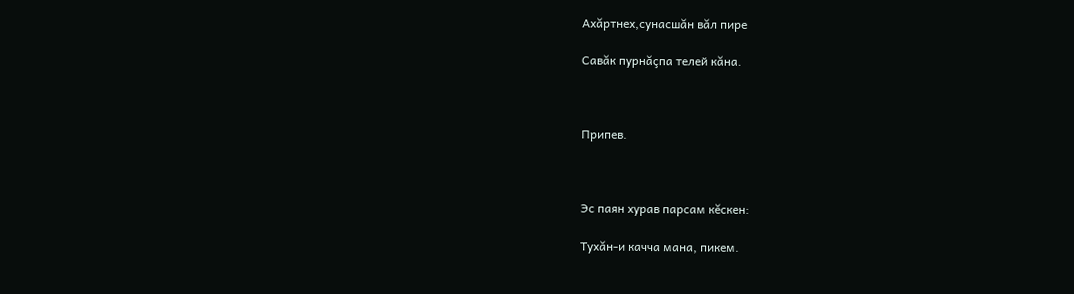Ахăртнех,сунасшăн вăл пире

Савăк пурнăçпа телей кăна.



Припев.



Эс паян хурав парсам кĕскен:

Тухăн-и качча мана, пикем.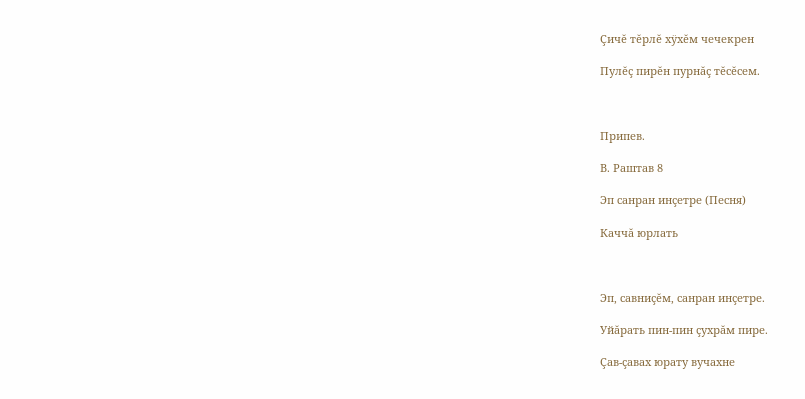Çичĕ тĕрлĕ хÿхĕм чечекрен

Пулĕç пирĕн пурнăç тĕсĕсем.



Припев.

В. Раштав 8

Эп санран инçетре (Песня)

Каччă юрлать



Эп, савниçĕм, санран инçетре.

Уйăрать пин-пин çухрăм пире.

Çав-çавах юрату вучахне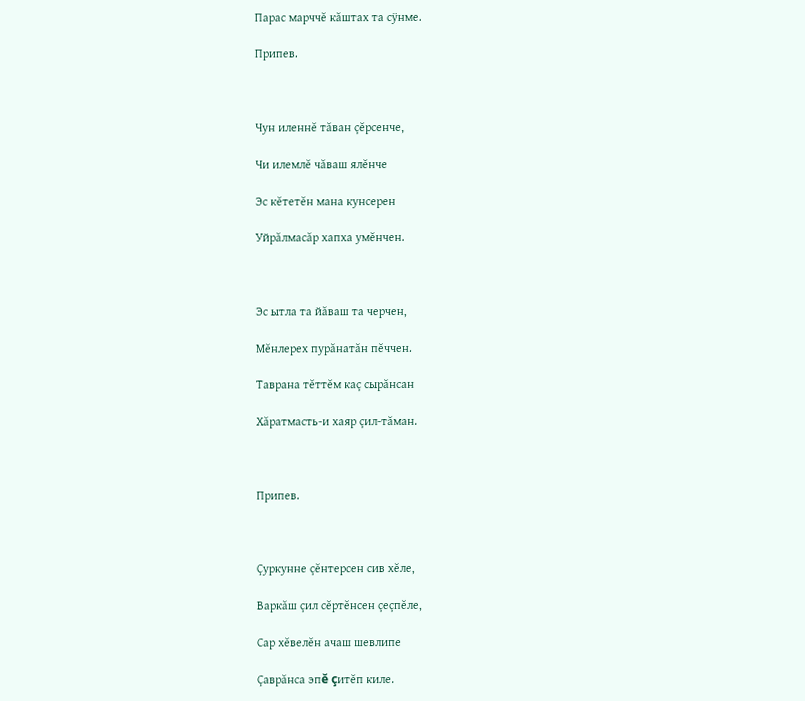Парас марччĕ кăштах та сÿнме.

Припев.



Чун иленнĕ тăван çĕрсенче,

Чи илемлĕ чăваш ялĕнче

Эс кĕтетĕн мана кунсерен

Уйрăлмасăр хапха умĕнчен.



Эс ытла та йăваш та черчен,

Мĕнлерех пурăнатăн пĕччен.

Таврана тĕттĕм каç сырăнсан

Хăратмасть-и хаяр çил-тăман.



Припев.



Çуркунне çĕнтерсен сив хĕле,

Варкăш çил сĕртĕнсен çеçпĕле,

Сар хĕвелĕн ачаш шевлипе

Çаврăнса эпĕ çитĕп киле.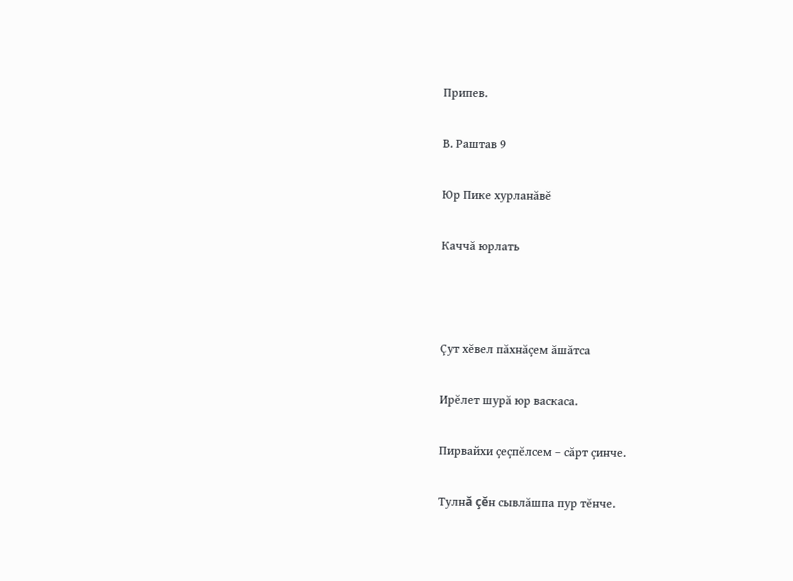Припев.

В. Раштав 9

Юр Пике хурланăвĕ

Каччă юрлать



Çут хĕвел пăхнăçем ăшăтса

Ирĕлет шурă юр васкаса.

Пирвайхи çеçпĕлсем – сăрт çинче.

Тулнă çĕн сывлăшпа пур тĕнче.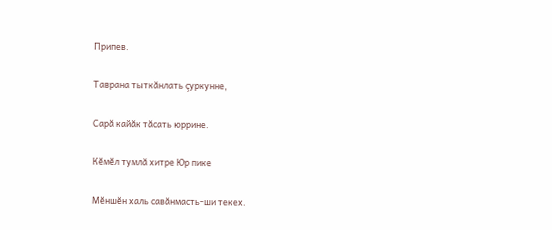Припев.

Таврана тыткăнлать çуркунне,

Сарă кайăк тăсать юррине.

Кĕмĕл тумлă хитре Юр пике

Мĕншĕн халь савăнмасть-ши текех.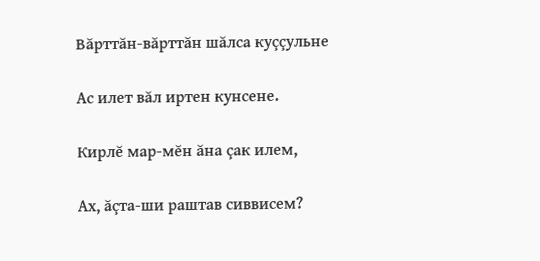Вăрттăн-вăрттăн шăлса куççульне

Ас илет вăл иртен кунсене.

Кирлĕ мар-мĕн ăна çак илем,

Ах, ăçта-ши раштав сиввисем?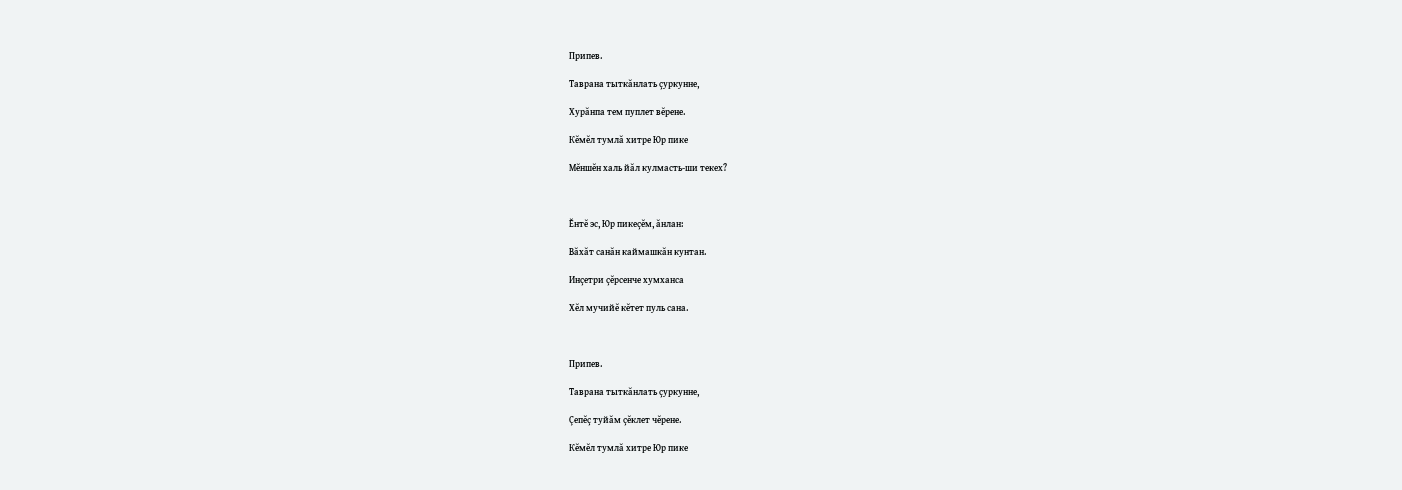Припев.

Таврана тыткăнлать çуркунне,

Хурăнпа тем пуплет вĕрене.

Кĕмĕл тумлă хитре Юр пике

Мĕншĕн халь йăл кулмасть-ши текех?



Ĕнтĕ эс, Юр пикеçĕм, ăнлан:

Вăхăт санăн каймашкăн кунтан.

Инçетри çĕрсенче хумханса

Хĕл мучийĕ кĕтет пуль сана.



Припев.

Таврана тыткăнлать çуркунне,

Çепĕç туйăм çĕклет чĕрене.

Кĕмĕл тумлă хитре Юр пике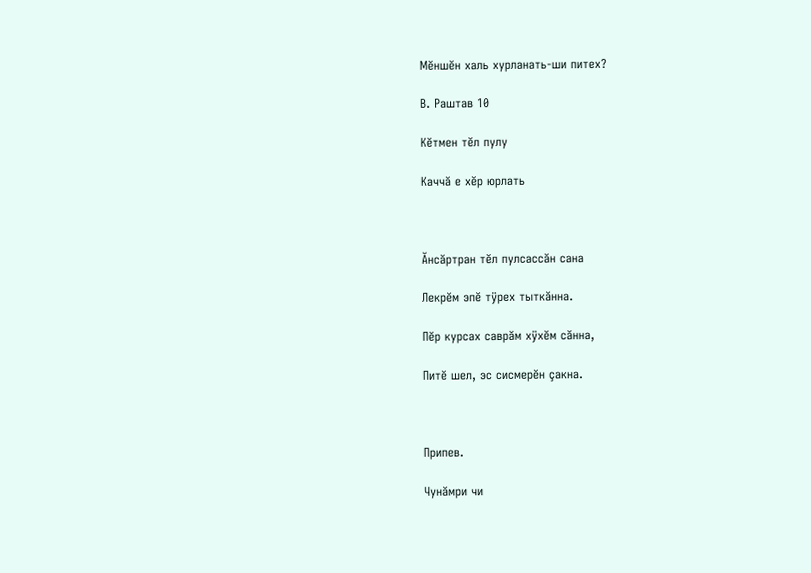Мĕншĕн халь хурланать-ши питех?

В. Раштав 10

Кĕтмен тĕл пулу

Каччă е хĕр юрлать



Ăнсăртран тĕл пулсассăн сана

Лекрĕм эпĕ тÿрех тыткăнна.

Пĕр курсах саврăм хÿхĕм сăнна,

Питĕ шел, эс сисмерĕн çакна.



Припев.

Чунăмри чи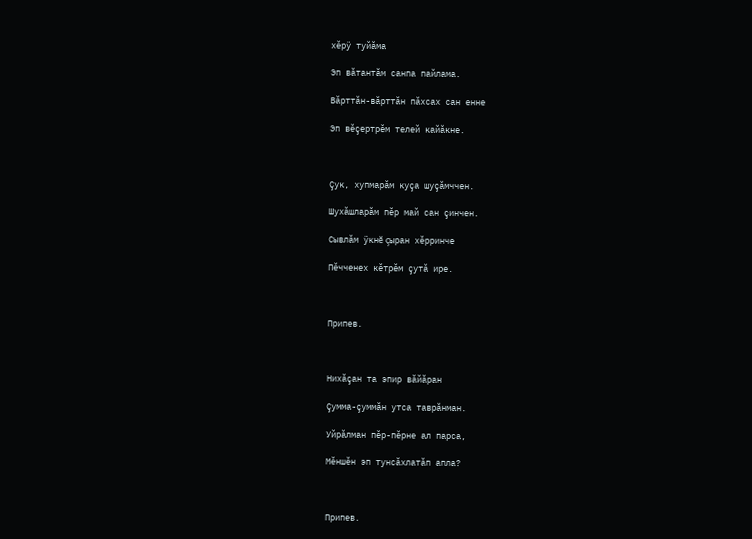хĕрÿ туйăма

Эп вăтантăм санпа пайлама.

Вăрттăн-вăрттăн пăхсах сан енне

Эп вĕçертрĕм телей кайăкне.



Çук, хупмарăм куçа шуçăмччен.

Шухăшларăм пĕр май сан çинчен.

Сывлăм ÿкнĕ çыран хĕрринче

Пĕчченех кĕтрĕм çутă ире.



Припев.



Нихăçан та эпир вăйăран

Çумма-çуммăн утса таврăнман.

Уйрăлман пĕр-пĕрне ал парса,

Мĕншĕн эп тунсăхлатăп апла?



Припев.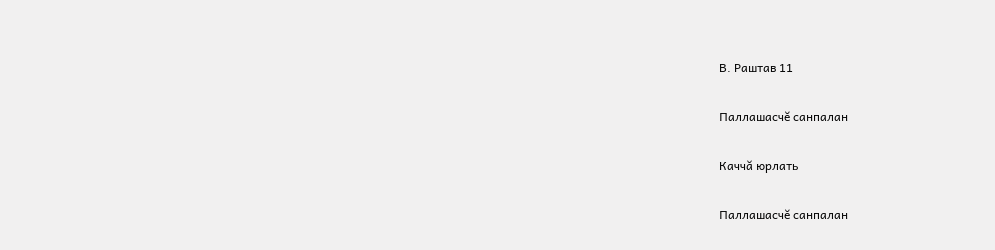В. Раштав 11

Паллашасчĕ санпалан

Каччă юрлать

Паллашасчĕ санпалан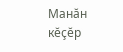Манăн кĕçĕр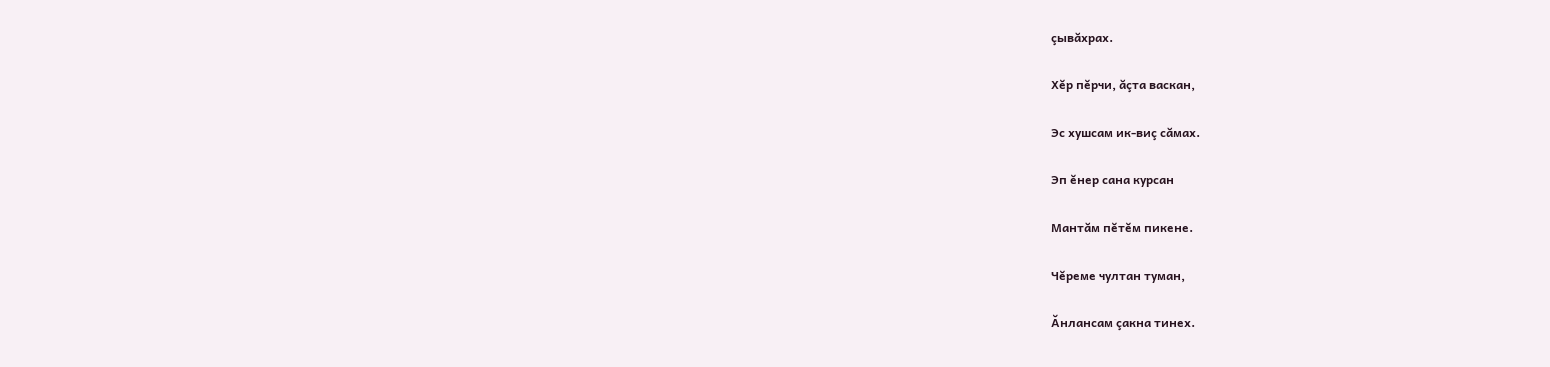çывăхрах.

Хĕр пĕрчи, ăçта васкан,

Эс хушсам ик-виç сăмах.

Эп ĕнер сана курсан

Мантăм пĕтĕм пикене.

Чĕреме чултан туман,

Ăнлансам çакна тинех.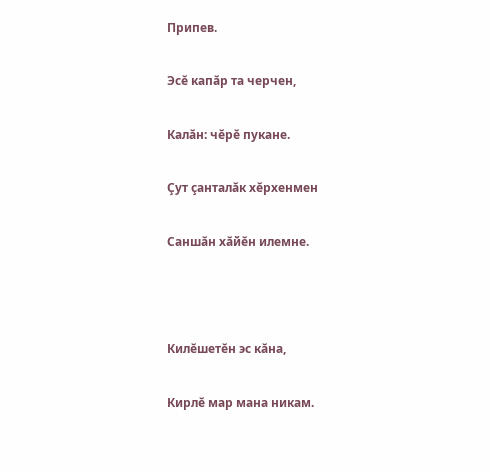Припев.

Эсĕ капăр та черчен,

Калăн: чĕрĕ пукане.

Çут çанталăк хĕрхенмен

Саншăн хăйĕн илемне.



Килĕшетĕн эс кăна,

Кирлĕ мар мана никам.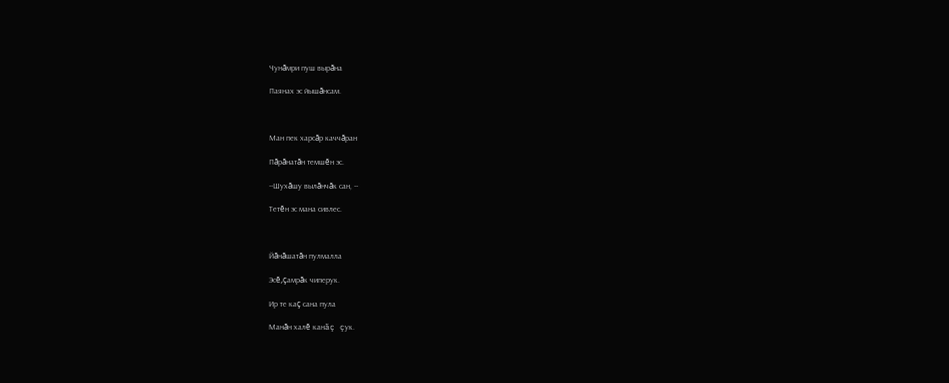Чунăмри пуш вырăна

Паянах эс йышăнсам.



Ман пек харсăр каччăран

Пăрăнатăн темшĕн эс.

--Шухăшу вылăнчăк сан, --

Тетĕн эс мана сивлес.



Йăнăшатăн пулмалла

Эсĕ,çамрăк чиперук.

Ир те каç сана пула

Манăн халĕ канăç çук.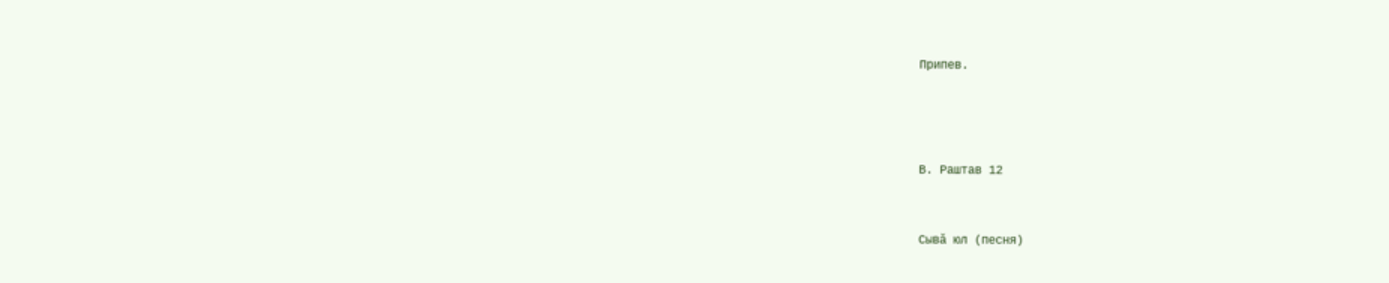Припев.





В. Раштав 12



Сывă юл (песня)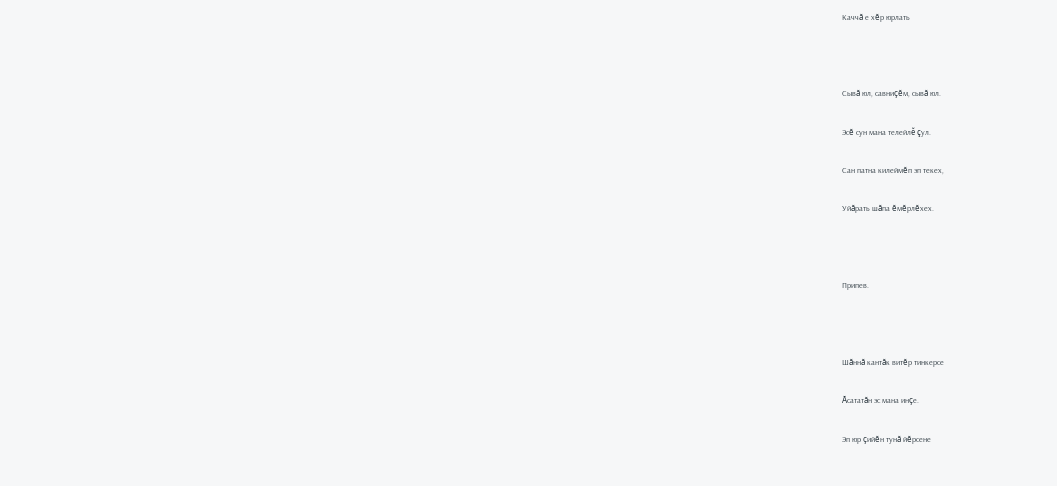Каччă е хĕр юрлать



Сывă юл, савниçĕм, сывă юл.

Эсĕ сун мана телейлĕ çул.

Сан патна килеймĕп эп текех,

Уйăрать шăпа ĕмĕрлĕхех.



Припев.



Шăннă кантăк витĕр тинкерсе

Ăсататăн эс мана инçе.

Эп юр çийĕн тунă йĕрсене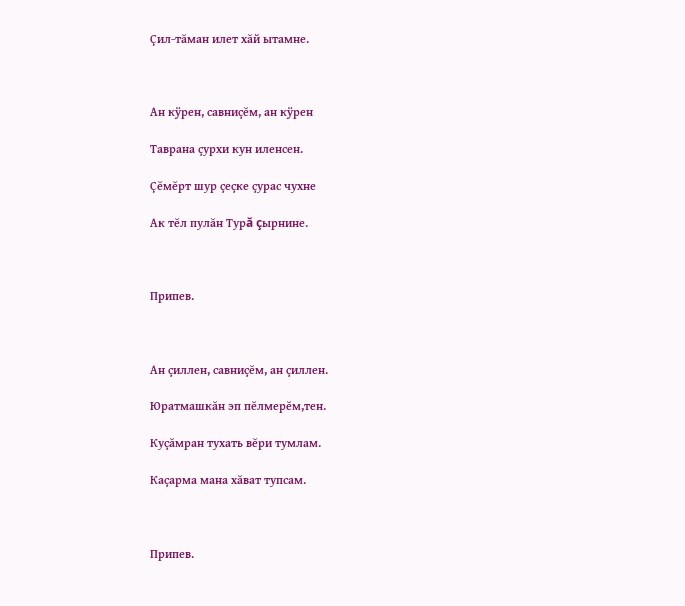Çил-тăман илет хăй ытамне.



Ан кÿрен, савниçĕм, ан кÿрен

Таврана çурхи кун иленсен.

Çĕмĕрт шур çеçке çурас чухне

Ак тĕл пулăн Турă çырнине.



Припев.



Ан çиллен, савниçĕм, ан çиллен.

Юратмашкăн эп пĕлмерĕм,тен.

Куçăмран тухать вĕри тумлам.

Каçарма мана хăват тупсам.



Припев.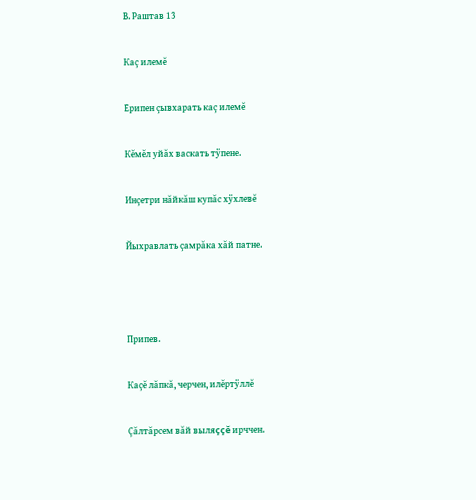В. Раштав 13

Каç илемĕ

Ерипен çывхарать каç илемĕ

Кĕмĕл уйăх васкать тÿпене.

Инçетри нăйкăш купăс хÿхлевĕ

Йыхравлать çамрăка хăй патне.



Припев.

Каçĕ лăпкă, черчен, илĕртÿллĕ

Çăлтăрсем вăй выляççĕ ирччен.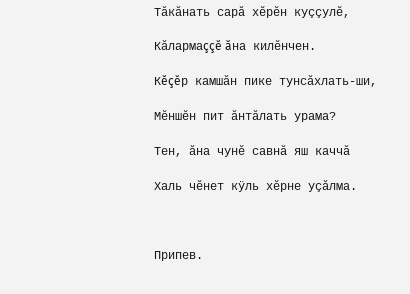Тăкăнать сарă хĕрĕн куççулĕ,

Кăлармаççĕ ăна килĕнчен.

Кĕçĕр камшăн пике тунсăхлать-ши,

Мĕншĕн пит ăнтăлать урама?

Тен, ăна чунĕ савнă яш каччă

Халь чĕнет кÿль хĕрне уçăлма.



Припев.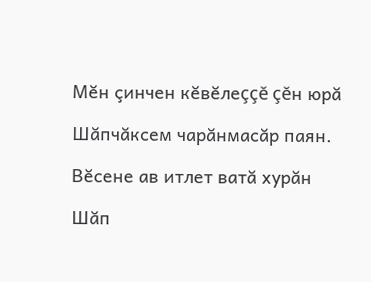Мĕн çинчен кĕвĕлеççĕ çĕн юрă

Шăпчăксем чарăнмасăр паян.

Вĕсене ав итлет ватă хурăн

Шăп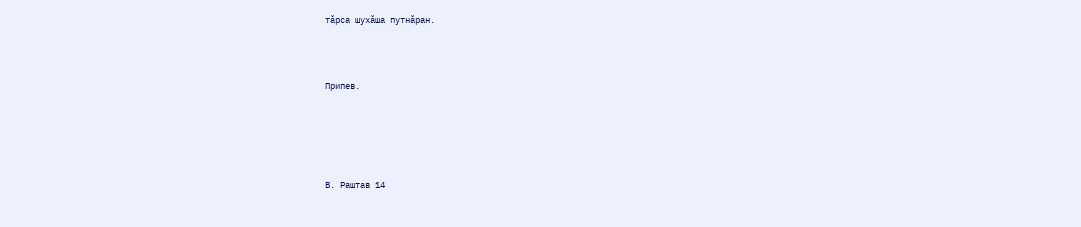тăрса шухăша путнăран.



Припев.





В. Раштав 14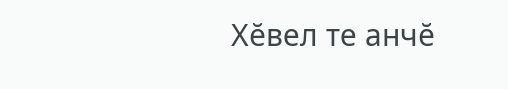Хĕвел те анчĕ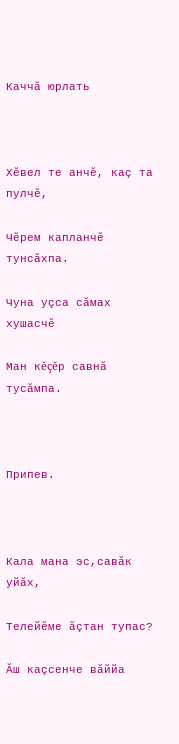Каччă юрлать



Хĕвел те анчĕ, каç та пулчĕ,

Чĕрем капланчĕ тунсăхпа.

Чуна уçса сăмах хушасчĕ

Ман кĕçĕр савнă тусăмпа.



Припев.



Кала мана эс,савăк уйăх,

Телейĕме ăçтан тупас?

Ăш каçсенче вăййа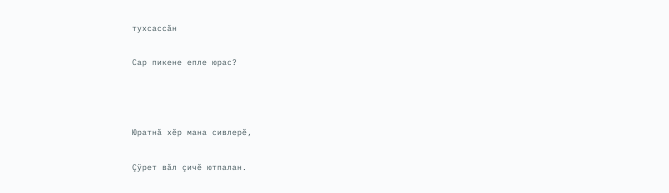тухсассăн

Сар пикене епле юрас?



Юратнă хĕр мана сивлерĕ,

Çÿрет вăл çичĕ ютпалан.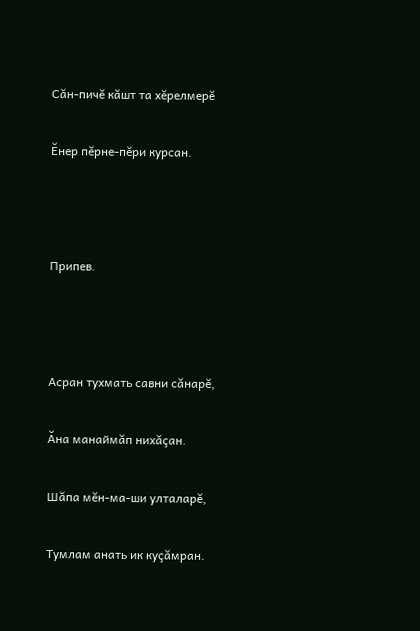Сăн-пичĕ кăшт та хĕрелмерĕ

Ĕнер пĕрне-пĕри курсан.



Припев.



Асран тухмать савни сăнарĕ,

Ăна манаймăп нихăçан.

Шăпа мĕн-ма-ши улталарĕ,

Тумлам анать ик куçăмран.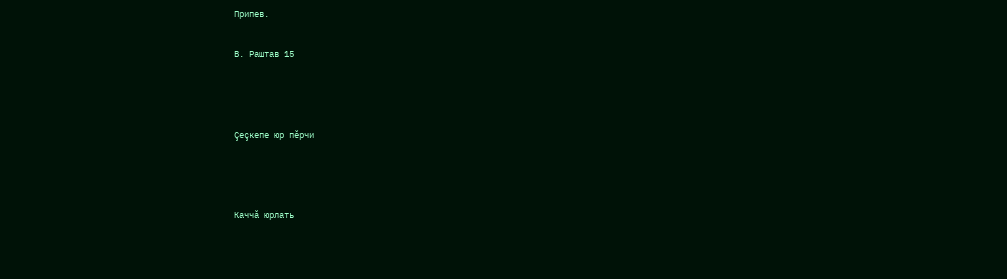Припев.

В. Раштав 15



Çеçкепе юр пĕрчи



Каччă юрлать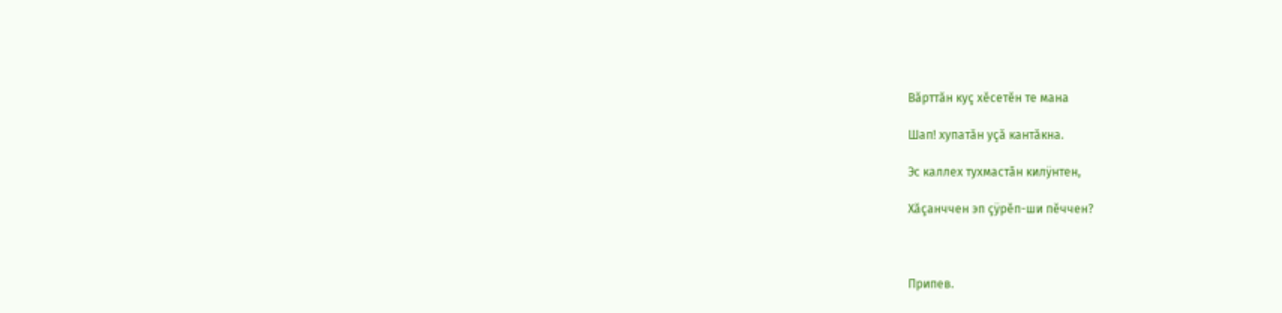Вăрттăн куç хĕсетĕн те мана

Шап! хупатăн уçă кантăкна.

Эс каллех тухмастăн килÿнтен,

Хăçанччен эп çÿрĕп-ши пĕччен?



Припев.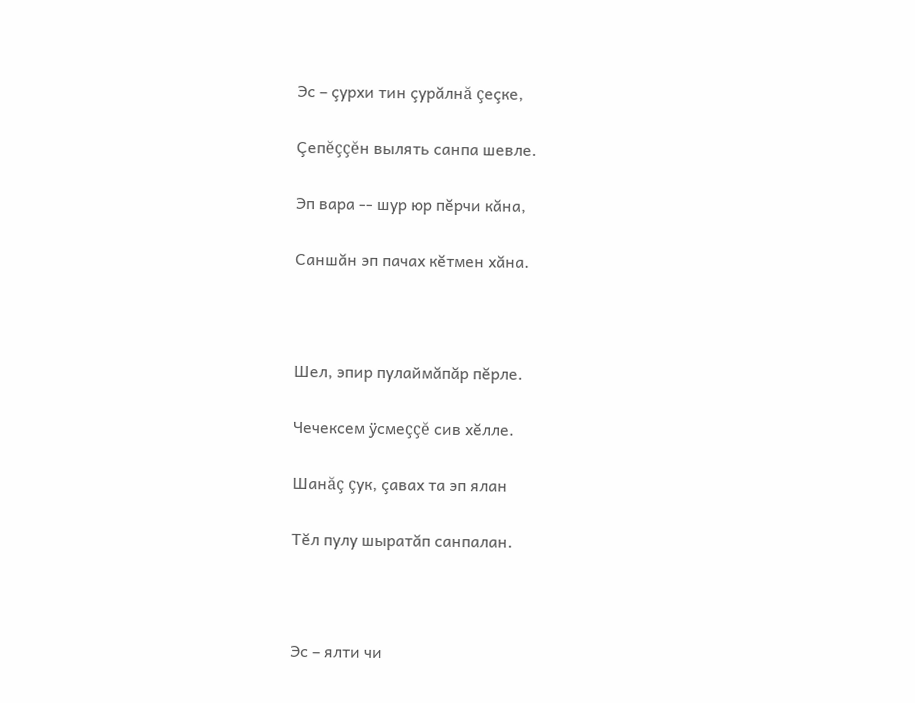Эс – çурхи тин çурăлнă çеçке,

Çепĕççĕн вылять санпа шевле.

Эп вара -- шур юр пĕрчи кăна,

Саншăн эп пачах кĕтмен хăна.



Шел, эпир пулаймăпăр пĕрле.

Чечексем ÿсмеççĕ сив хĕлле.

Шанăç çук, çавах та эп ялан

Тĕл пулу шыратăп санпалан.



Эс – ялти чи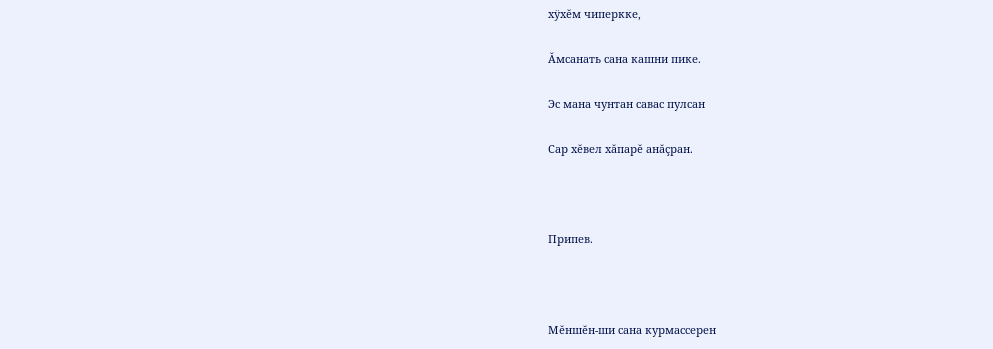хÿхĕм чиперкке,

Ăмсанать сана кашни пике.

Эс мана чунтан савас пулсан

Сар хĕвел хăпарĕ анăçран.



Припев.



Мĕншĕн-ши сана курмассерен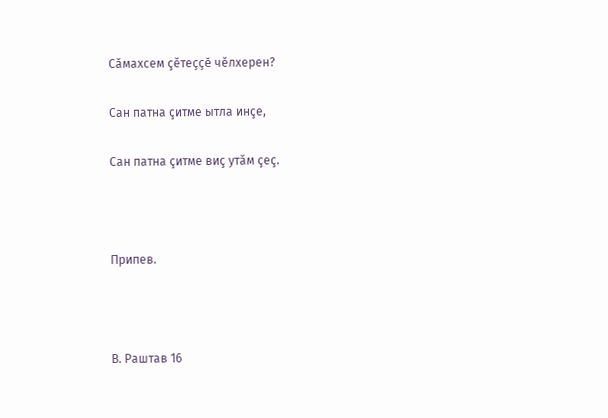Сăмахсем çĕтеççĕ чĕлхерен?

Сан патна çитме ытла инçе,

Сан патна çитме виç утăм çеç.



Припев.



В. Раштав 16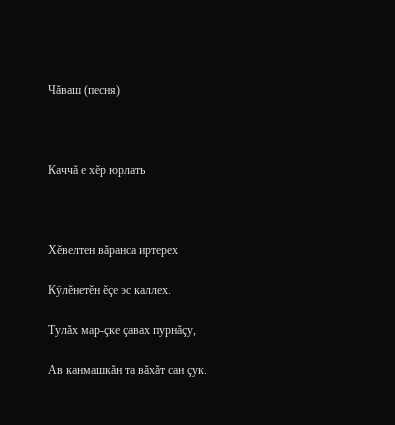Чăваш (песня)



Каччă е хĕр юрлать



Хĕвелтен вăранса иртерех

Кÿлĕнетĕн ĕçе эс каллех.

Тулăх мар-çке çавах пурнăçу,

Ав канмашкăн та вăхăт сан çук.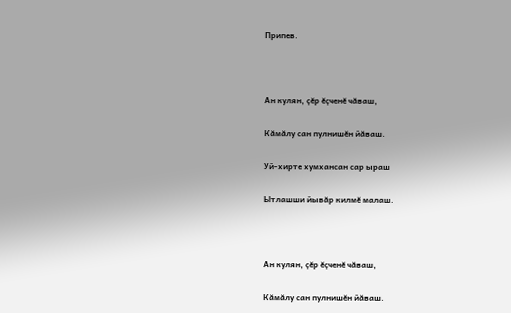Припев.



Ан кулян, çĕр ĕçченĕ чăваш,

Кăмăлу сан пулнишĕн йăваш.

Уй-хирте хумхансан сар ыраш

Ытлашши йывăр килмĕ малаш.



Ан кулян, çĕр ĕçченĕ чăваш,

Кăмăлу сан пулнишĕн йăваш.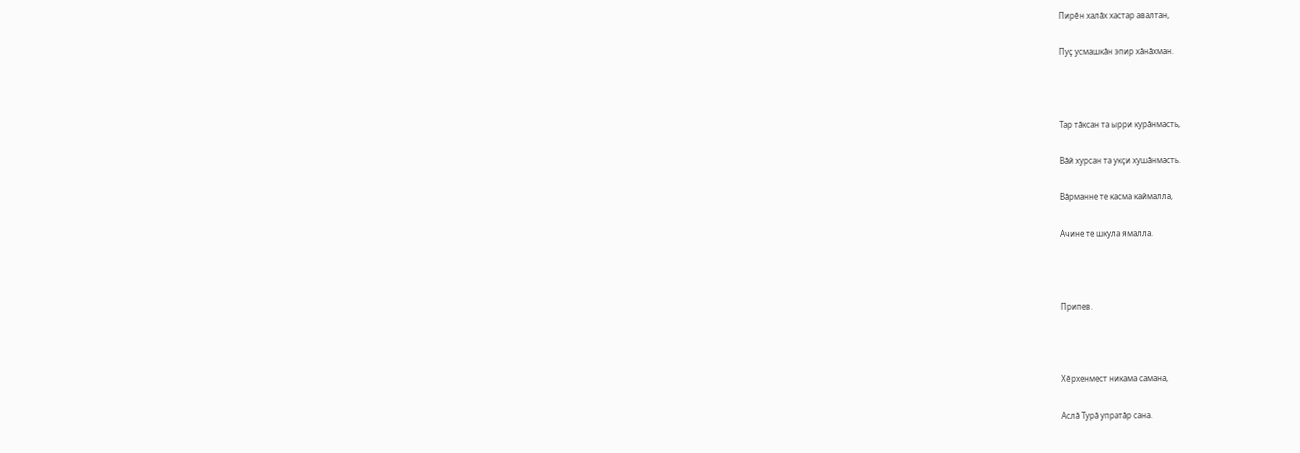Пирĕн халăх хастар авалтан,

Пуç усмашкăн эпир хăнăхман.



Тар тăксан та ырри курăнмасть,

Вăй хурсан та укçи хушăнмасть.

Вăрманне те касма каймалла,

Ачине те шкула ямалла.



Припев.



Хĕрхенмест никама самана,

Аслă Турă упратăр сана.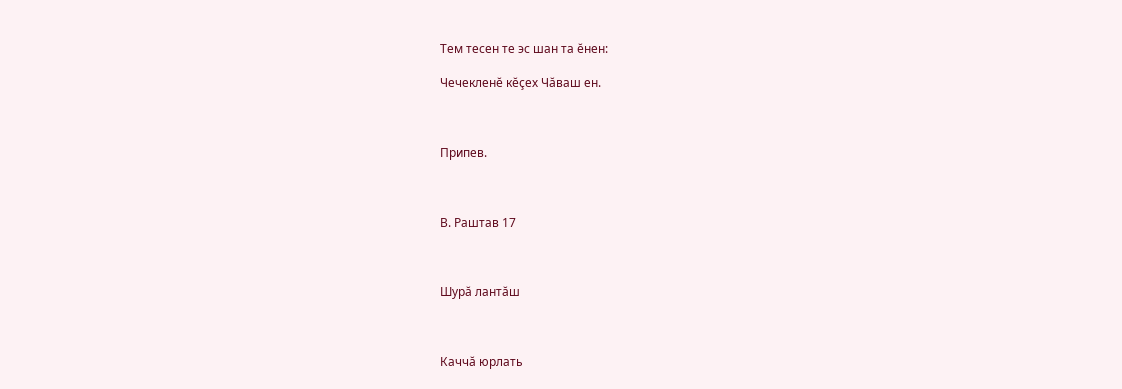Тем тесен те эс шан та ĕнен:

Чечекленĕ кĕçех Чăваш ен.



Припев.



В. Раштав 17



Шурă лантăш



Каччă юрлать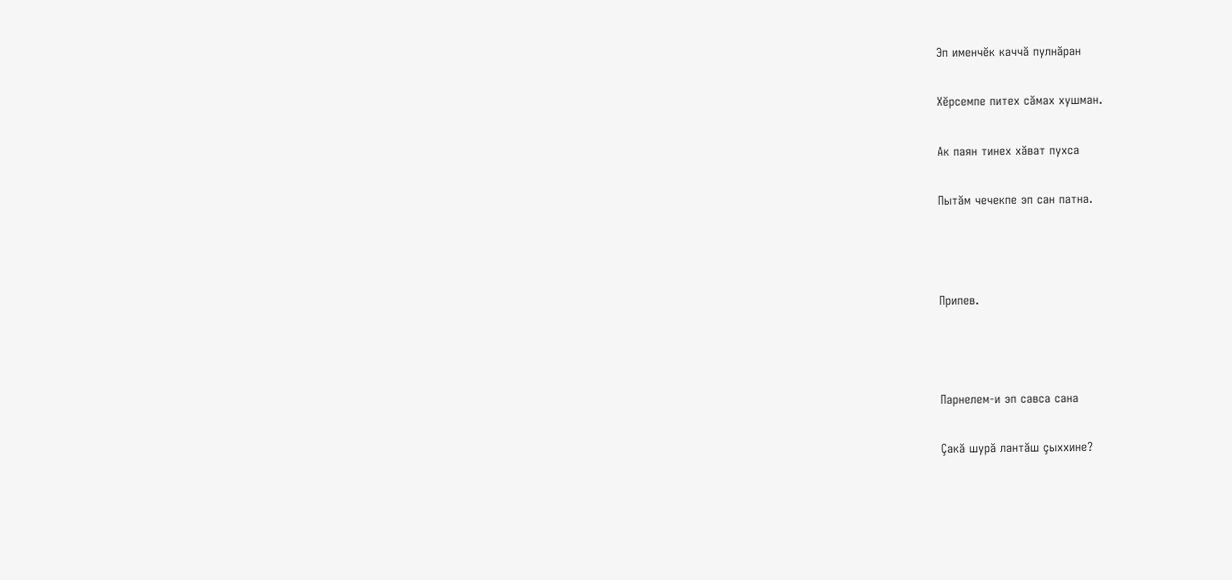Эп именчĕк каччă пулнăран

Хĕрсемпе питех сăмах хушман.

Ак паян тинех хăват пухса

Пытăм чечекпе эп сан патна.



Припев.



Парнелем-и эп савса сана

Çакă шурă лантăш çыххине?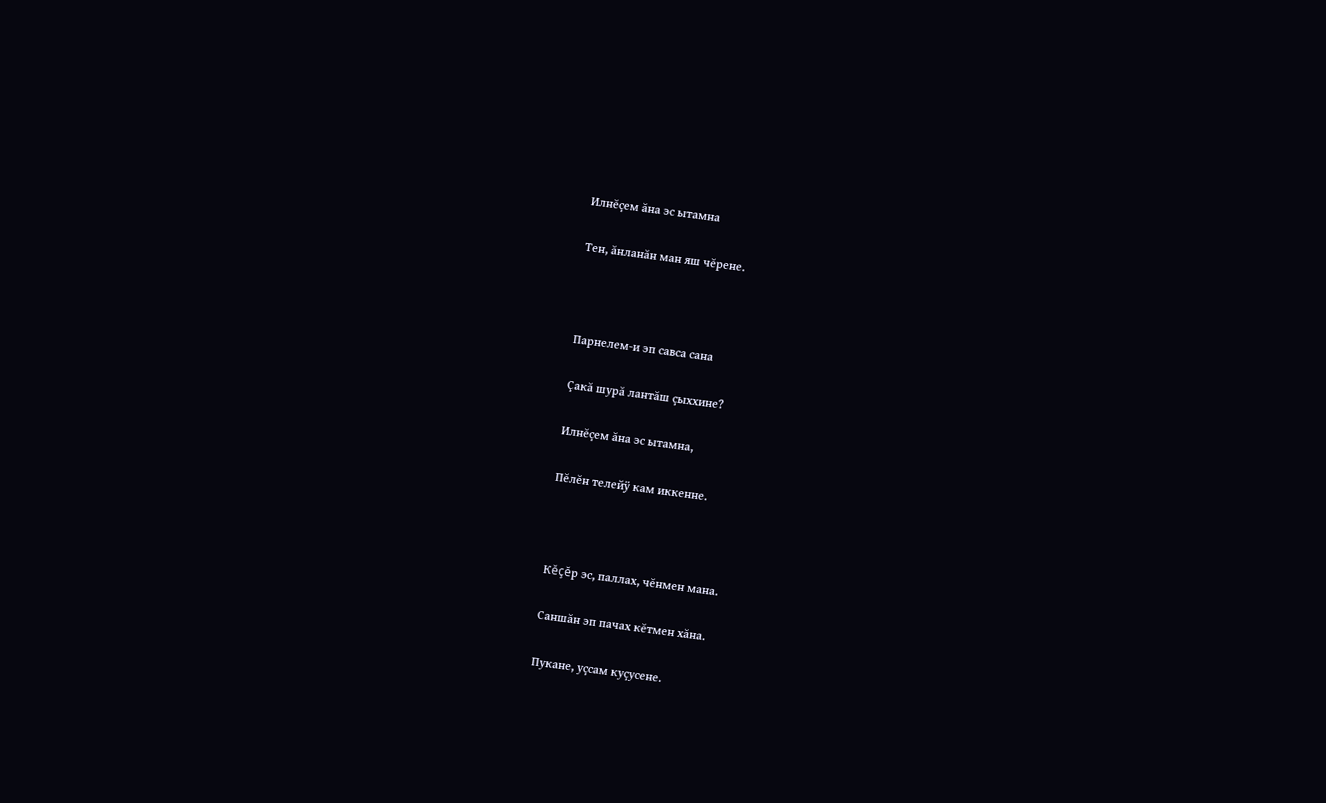Илнĕçем ăна эс ытамна

Тен, ăнланăн ман яш чĕрене.



Парнелем-и эп савса сана

Çакă шурă лантăш çыххине?

Илнĕçем ăна эс ытамна,

Пĕлĕн телейÿ кам иккенне.



Кĕçĕр эс, паллах, чĕнмен мана.

Саншăн эп пачах кĕтмен хăна.

Пукане, уçсам куçусене.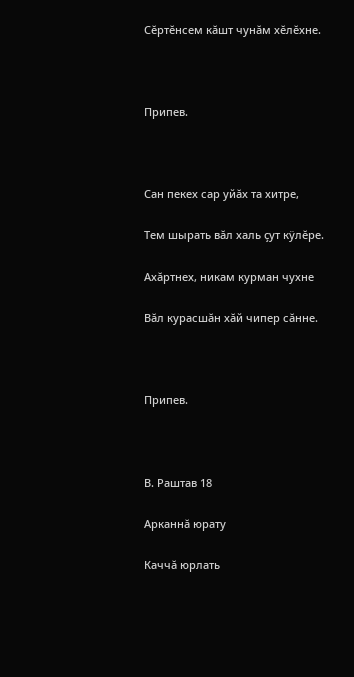Сĕртĕнсем кăшт чунăм хĕлĕхне.



Припев.



Сан пекех сар уйăх та хитре,

Тем шырать вăл халь çут кÿлĕре.

Ахăртнех, никам курман чухне

Вăл курасшăн хăй чипер сăнне.



Припев.



В. Раштав 18

Арканнă юрату

Каччă юрлать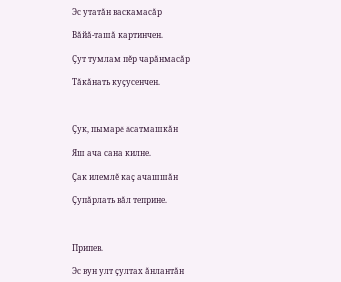Эс утатăн васкамасăр

Вăйă-ташă картинчен.

Çут тумлам пĕр чарăнмасăр

Тăкăнать куçусенчен.



Çук, пымарĕ ăсатмашкăн

Яш ача сана килне.

Çак илемлĕ каç ачашшăн

Çупăрлать вăл теприне.



Припев.

Эс вун улт çултах ăнлантăн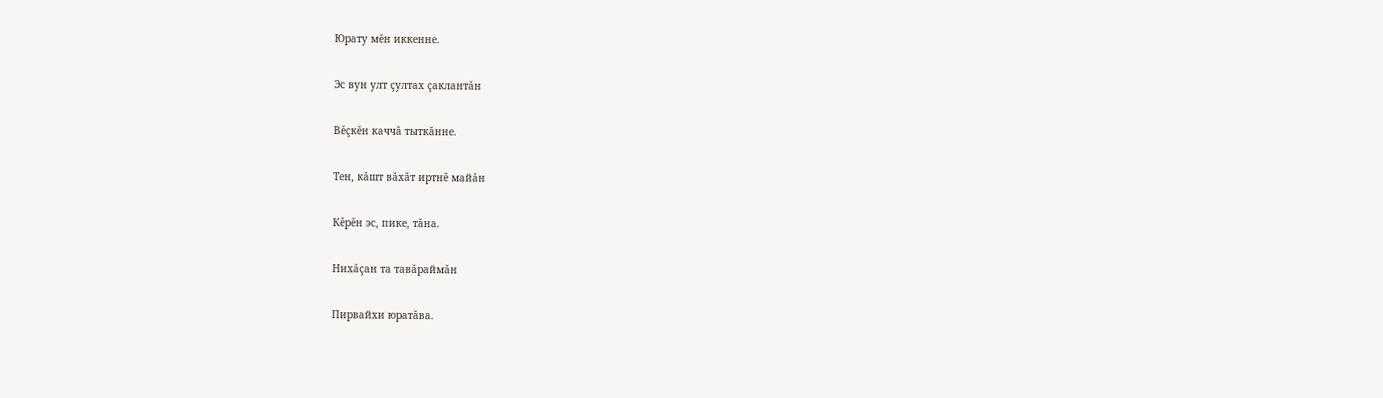Юрату мĕн иккенне.

Эс вун улт çултах çаклантăн

Вĕçкĕн каччă тыткăнне.

Тен, кăшт вăхăт иртнĕ майăн

Кĕрĕн эс, пике, тăна.

Нихăçан та тавăраймăн

Пирвайхи юратăва.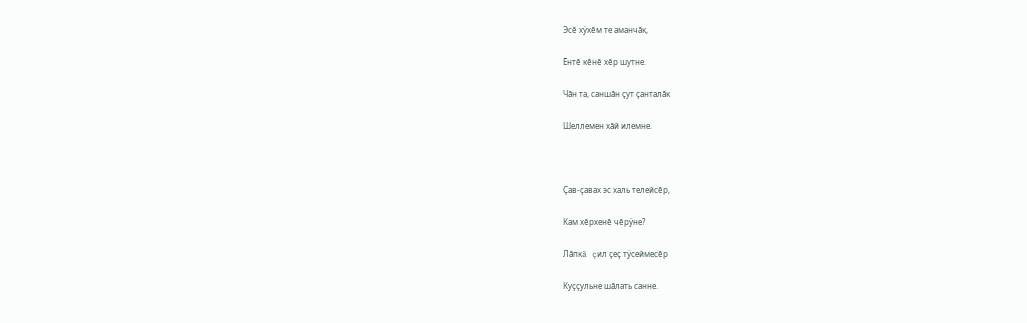Эсĕ хÿхĕм те аманчăк,

Ĕнтĕ кĕнĕ хĕр шутне.

Чăн та, саншăн çут çанталăк

Шеллемен хăй илемне.



Çав-çавах эс халь телейсĕр,

Кам хĕрхенĕ чĕрÿне?

Лăпкă çил çеç тÿсеймесĕр

Куççульне шăлать санне.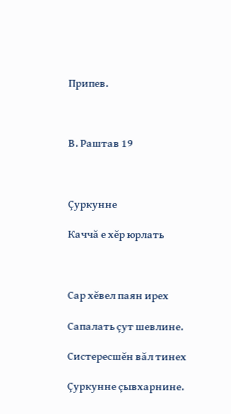Припев.



В. Раштав 19



Çуркунне

Каччă е хĕр юрлать



Сар хĕвел паян ирех

Сапалать çут шевлине.

Систересшĕн вăл тинех

Çуркунне çывхарнине.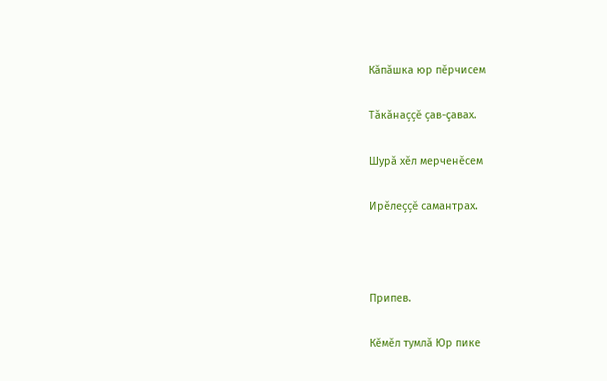Кăпăшка юр пĕрчисем

Тăкăнаççĕ çав-çавах.

Шурă хĕл мерченĕсем

Ирĕлеççĕ самантрах.



Припев.

Кĕмĕл тумлă Юр пике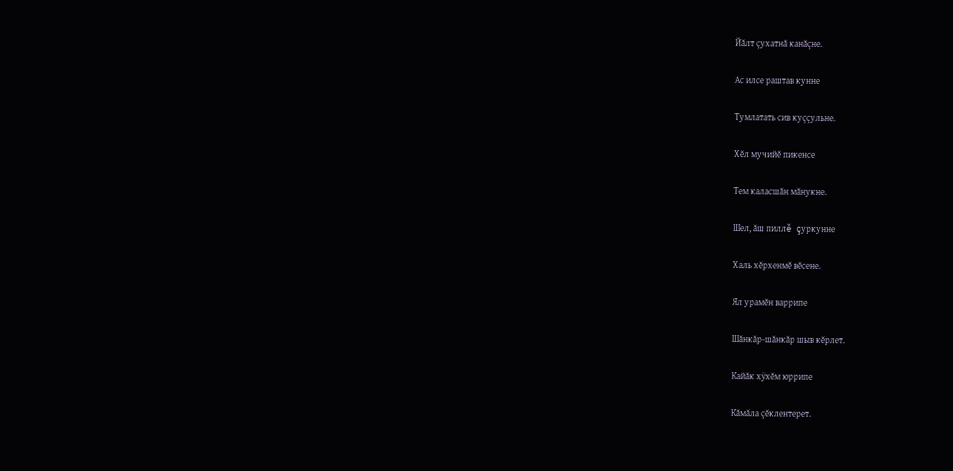Йăлт çухатнă канăçне.

Ас илсе раштав кунне

Тумлатать сив куççульне.

Хĕл мучийĕ пикенсе

Тем каласшăн мăнукне.

Шел, ăш пиллĕ çуркунне

Халь хĕрхенмĕ вĕсене.

Ял урамĕн варрипе

Шăнкăр-шăнкăр шыв кĕрлет.

Кайăк хÿхĕм юррипе

Кăмăла çĕклентерет.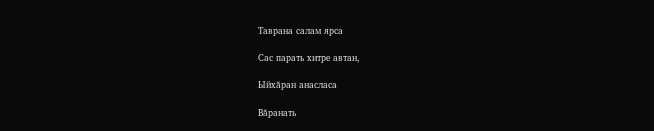Таврана салам ярса

Сас парать хитре автан,

Ыйхăран анасласа

Вăранать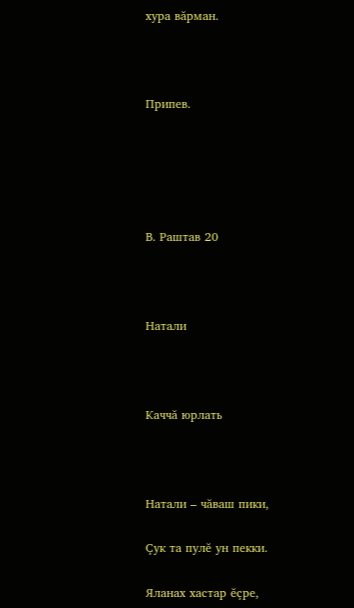хура вăрман.



Припев.





В. Раштав 20



Натали



Каччă юрлать



Натали – чăваш пики,

Çук та пулĕ ун пекки.

Яланах хастар ĕçре,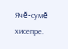Ячĕ-сумĕ хисепре.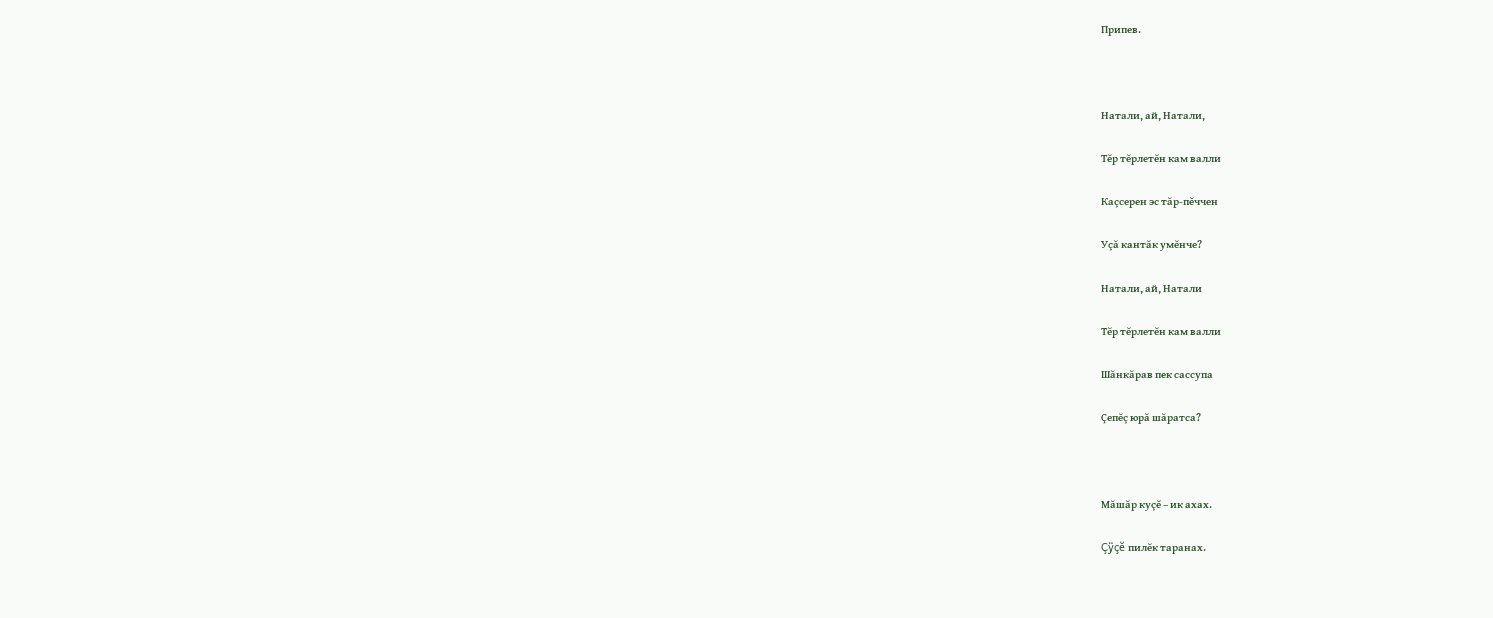Припев.



Натали, ай, Натали,

Тĕр тĕрлетĕн кам валли

Каçсерен эс тăр-пĕччен

Уçă кантăк умĕнче?

Натали, ай, Натали

Тĕр тĕрлетĕн кам валли

Шăнкăрав пек сассупа

Çепĕç юрă шăратса?



Мăшăр куçĕ – ик ахах.

Çÿçĕ пилĕк таранах.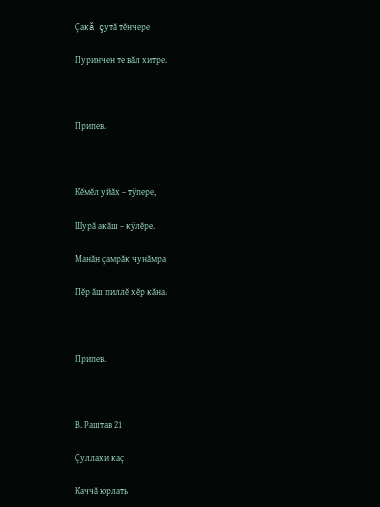Çакă çутă тĕнчере

Пуринчен те вăл хитре.



Припев.



Кĕмĕл уйăх – тÿпере,

Шурă акăш – кÿлĕре.

Манăн çамрăк чунăмра

Пĕр ăш пиллĕ хĕр кăна.



Припев.



В. Раштав 21

Çуллахи каç

Каччă юрлать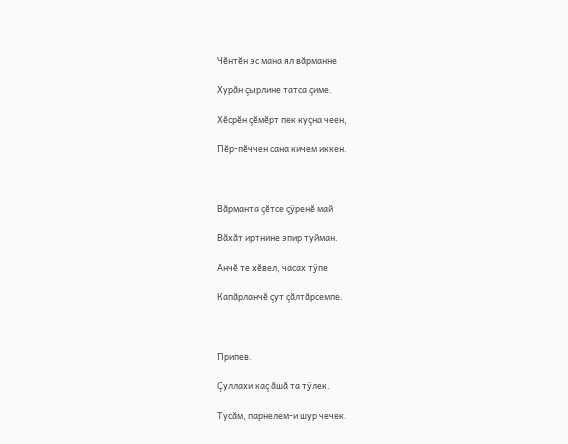Чĕнтĕн эс мана ял вăрманне

Хурăн çырлине татса çиме.

Хĕсрĕн çĕмĕрт пек куçна чеен,

Пĕр-пĕччен сана кичем иккен.



Вăрманта çĕтсе çÿренĕ май

Вăхăт иртнине эпир туйман.

Анчĕ те хĕвел, часах тÿпе

Капăрланчĕ çут çăлтăрсемпе.



Припев.

Çуллахи каç ăшă та тÿлек.

Тусăм, парнелем-и шур чечек.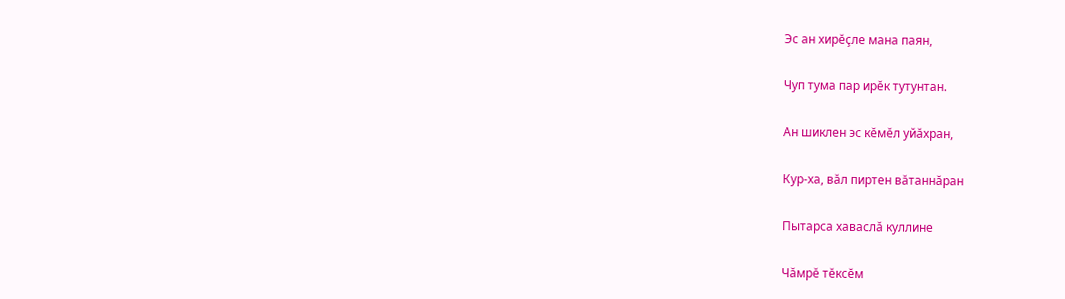Эс ан хирĕçле мана паян,

Чуп тума пар ирĕк тутунтан.

Ан шиклен эс кĕмĕл уйăхран,

Кур-ха, вăл пиртен вăтаннăран

Пытарса хаваслă куллине

Чăмрĕ тĕксĕм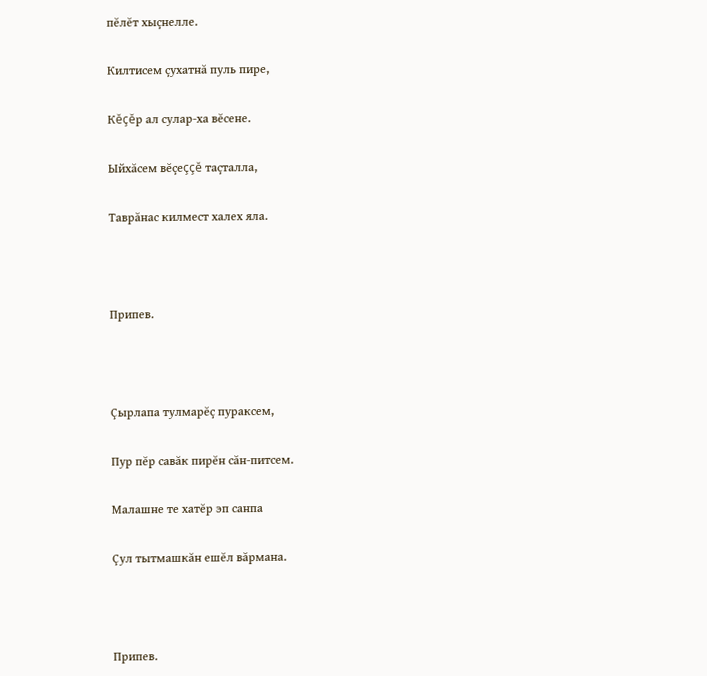пĕлĕт хыçнелле.

Килтисем çухатнă пуль пире,

Кĕçĕр ал сулар-ха вĕсене.

Ыйхăсем вĕçеççĕ таçталла,

Таврăнас килмест халех яла.



Припев.



Çырлапа тулмарĕç пураксем,

Пур пĕр савăк пирĕн сăн-питсем.

Малашне те хатĕр эп санпа

Çул тытмашкăн ешĕл вăрмана.



Припев.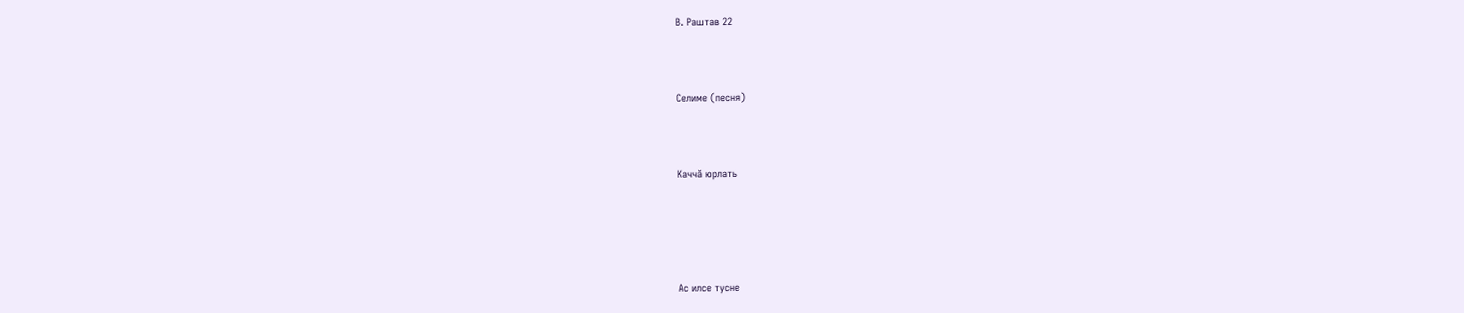В. Раштав 22



Селиме (песня)



Каччă юрлать





Ас илсе тусне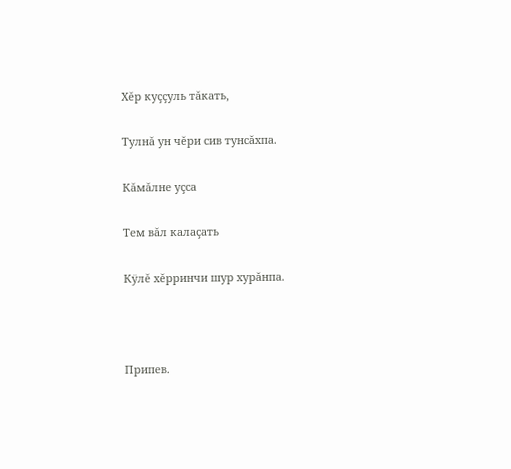Хĕр куççуль тăкать,

Тулнă ун чĕри сив тунсăхпа.

Кăмăлне уçса

Тем вăл калаçать

Кÿлĕ хĕрринчи шур хурăнпа.



Припев.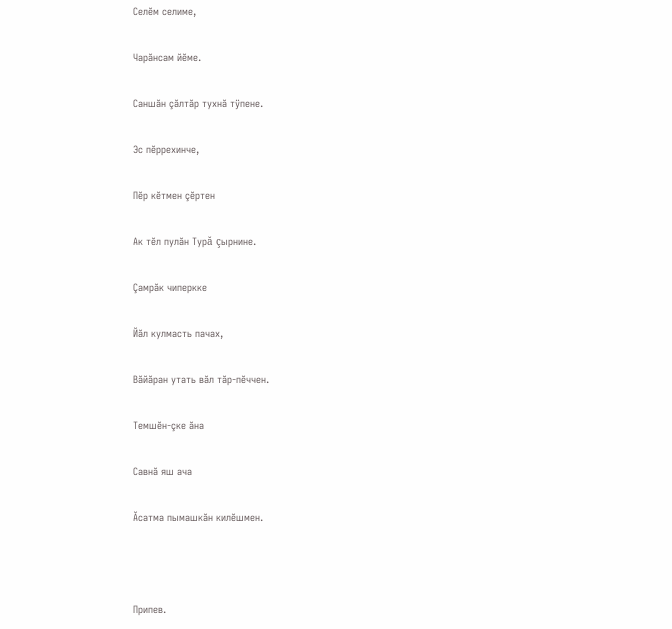Селĕм селиме,

Чарăнсам йĕме.

Саншăн çăлтăр тухнă тÿпене.

Эс пĕррехинче,

Пĕр кĕтмен çĕртен

Ак тĕл пулăн Турă çырнине.

Çамрăк чиперкке

Йăл кулмасть пачах,

Вăйăран утать вăл тăр-пĕччен.

Темшĕн-çке ăна

Савнă яш ача

Ăсатма пымашкăн килĕшмен.



Припев.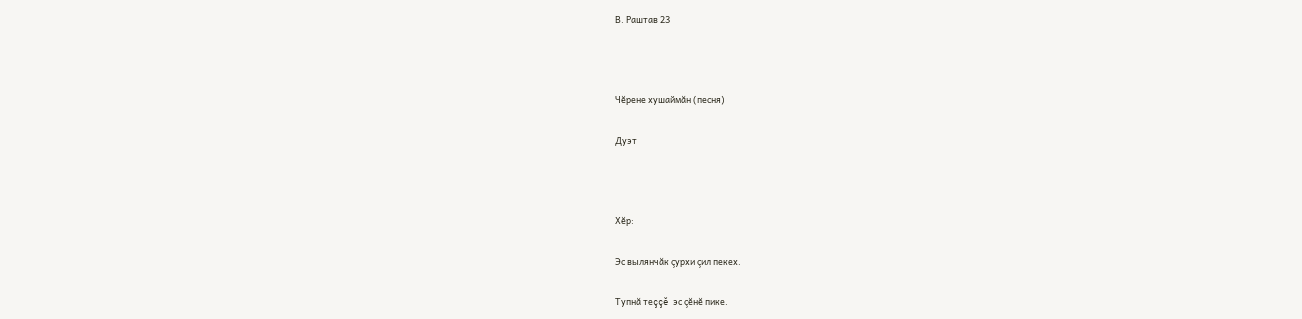В. Раштав 23



Чĕрене хушаймăн (песня)

Дуэт



Хĕр:

Эс вылянчăк çурхи çил пекех.

Тупнă теççĕ эс çĕнĕ пике.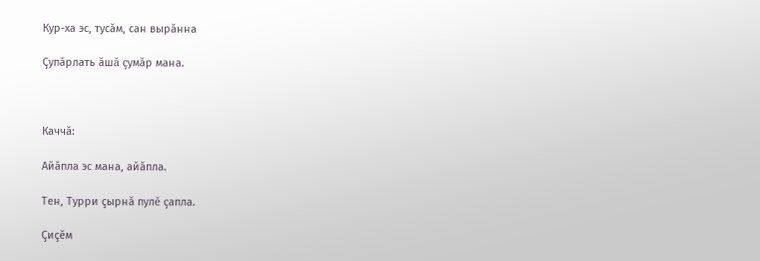Кур-ха эс, тусăм, сан вырăнна

Çупăрлать ăшă çумăр мана.



Каччă:

Айăпла эс мана, айăпла.

Тен, Турри çырнă пулĕ çапла.

Çиçĕм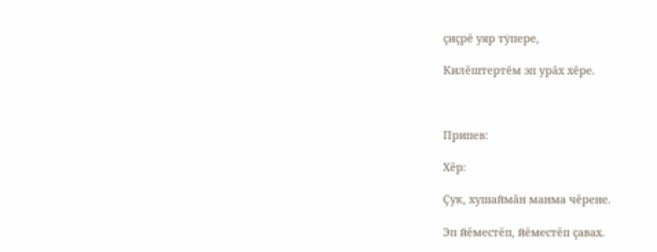çиçрĕ уяр тÿпере,

Килĕштертĕм эп урăх хĕре.



Припев:

Хĕр:

Çук, хушаймăн манма чĕрене.

Эп йĕместĕп, йĕместĕп çавах.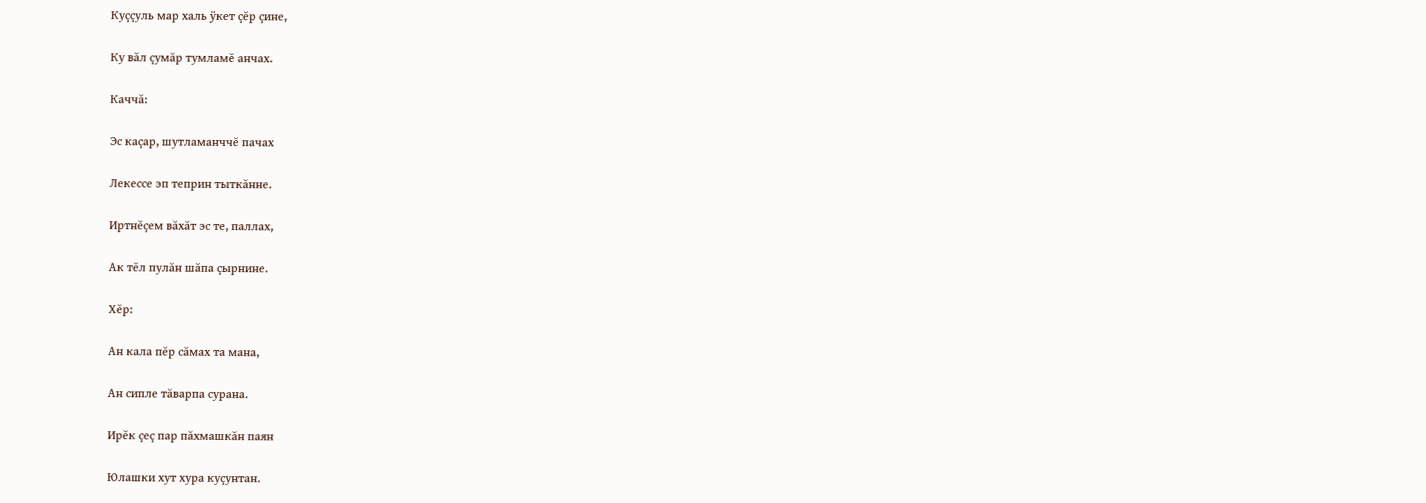Куççуль мар халь ÿкет çĕр çине,

Ку вăл çумăр тумламĕ анчах.

Каччă:

Эс каçар, шутламанччĕ пачах

Лекессе эп теприн тыткăнне.

Иртнĕçем вăхăт эс те, паллах,

Ак тĕл пулăн шăпа çырнине.

Хĕр:

Ан кала пĕр сăмах та мана,

Ан сипле тăварпа сурана.

Ирĕк çеç пар пăхмашкăн паян

Юлашки хут хура куçунтан.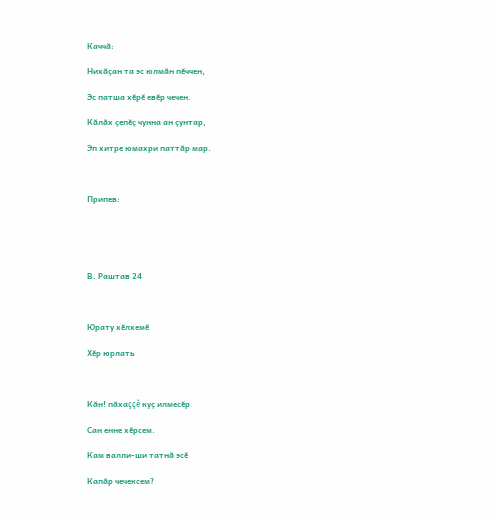Каччă:

Нихăçан та эс юлмăн пĕччен,

Эс патша хĕрĕ евĕр чечен.

Кăлăх çепĕç чунна ан çунтар,

Эп хитре юмахри паттăр мар.



Припев:





В. Раштав 24



Юрату хĕлхемĕ

Хĕр юрлать



Кăн! пăхаççĕ куç илмесĕр

Сан енне хĕрсем.

Кам валли-ши татнă эсĕ

Капăр чечексем?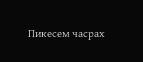Пикесем часрах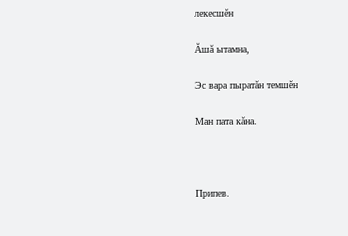лекесшĕн

Ăшă ытамна,

Эс вара пыратăн темшĕн

Ман пата кăна.



Припев.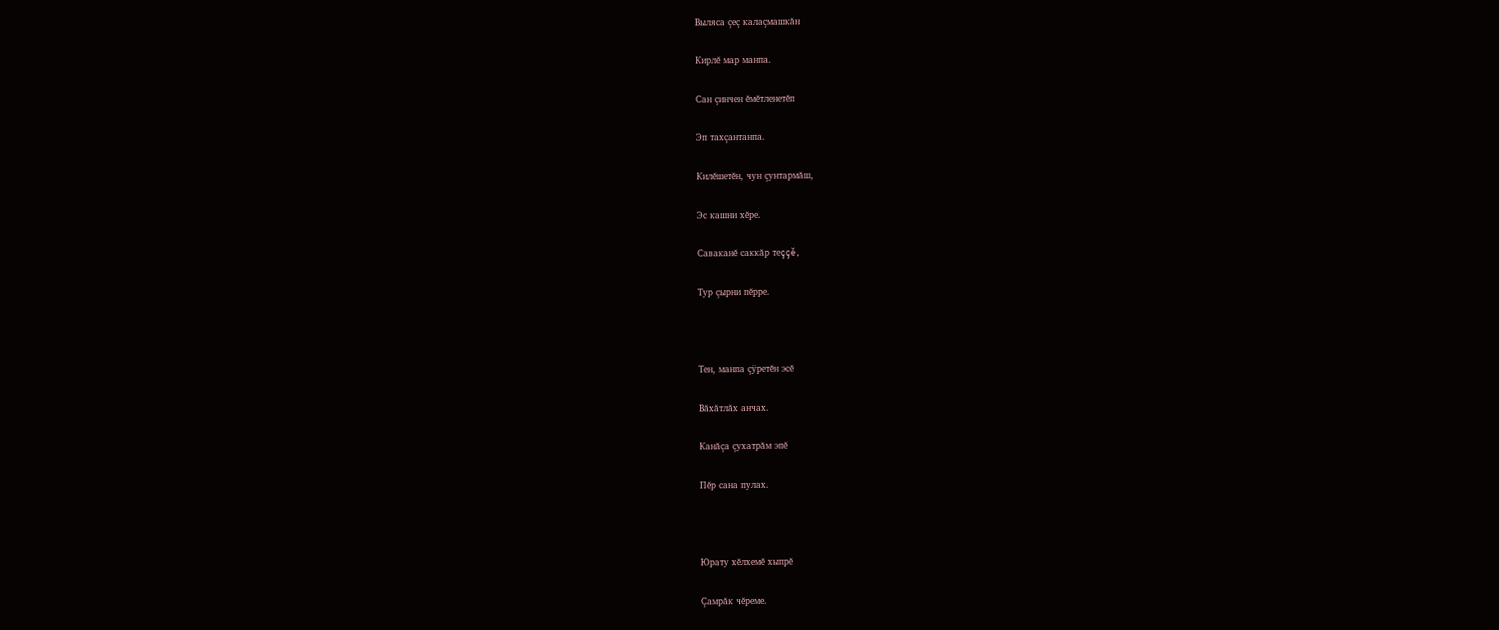Выляса çеç калаçмашкăн

Кирлĕ мар манпа.

Сан çинчен ĕмĕтленетĕп

Эп тахçантанпа.

Килĕшетĕн, чун çунтармăш,

Эс кашни хĕре.

Саваканĕ саккăр теççĕ,

Тур çырни пĕрре.



Тен, манпа çÿретĕн эсĕ

Вăхăтлăх анчах.

Канăçа çухатрăм эпĕ

Пĕр сана пулах.



Юрату хĕлхемĕ хыпрĕ

Çамрăк чĕреме.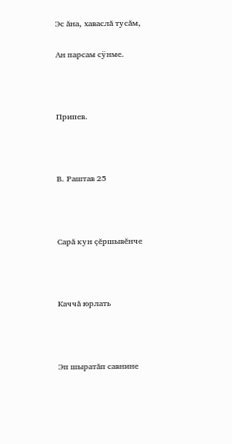Эс ăна, хаваслă тусăм,

Ан парсам сÿнме.



Припев.



В. Раштав 25



Сарă кун çĕршывĕнче



Каччă юрлать



Эп шыратăп савнине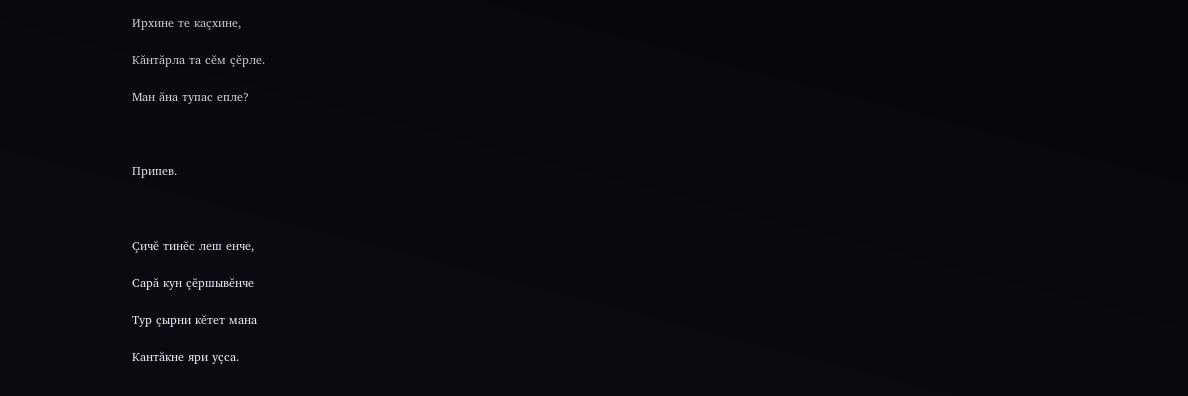Ирхине те каçхине,

Кăнтăрла та сĕм çĕрле.

Ман ăна тупас епле?



Припев.



Çичĕ тинĕс леш енче,

Сарă кун çĕршывĕнче

Тур çырни кĕтет мана

Кантăкне яри уçса.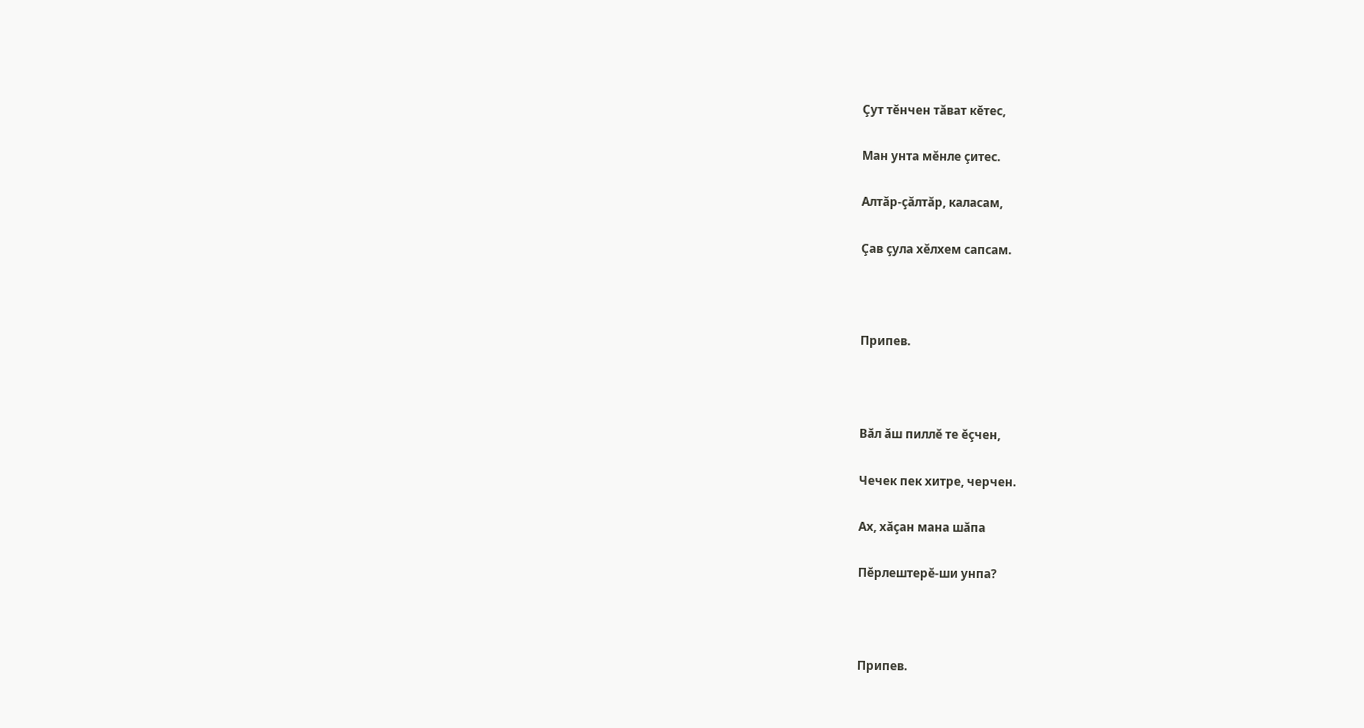Çут тĕнчен тăват кĕтес,

Ман унта мĕнле çитес.

Алтăр-çăлтăр, каласам,

Çав çула хĕлхем сапсам.



Припев.



Вăл ăш пиллĕ те ĕçчен,

Чечек пек хитре, черчен.

Ах, хăçан мана шăпа

Пĕрлештерĕ-ши унпа?



Припев.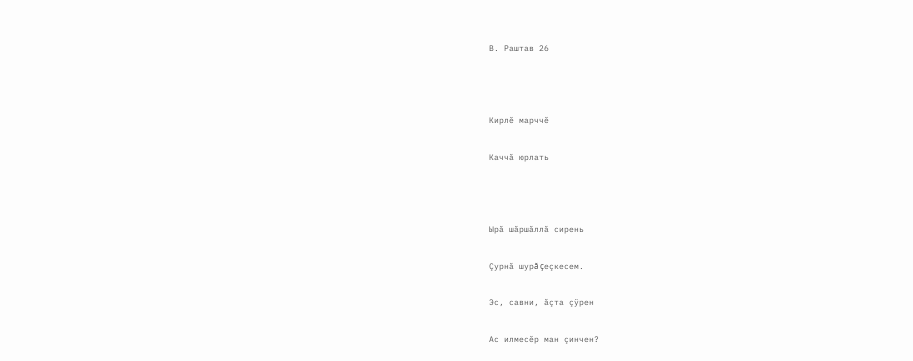В. Раштав 26



Кирлĕ марччĕ

Каччă юрлать



Ырă шăршăллă сирень

Çурнă шурă çеçкесем.

Эс, савни, ăçта çÿрен

Ас илмесĕр ман çинчен?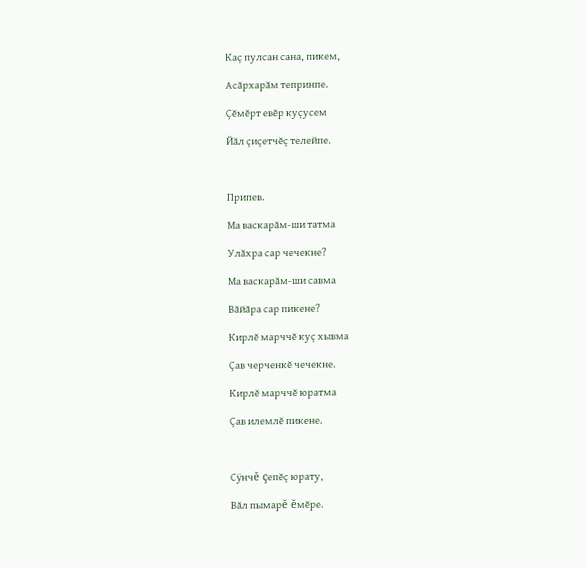Каç пулсан сана, пикем,

Асăрхарăм тепринпе.

Çĕмĕрт евĕр куçусем

Йăл çиçетчĕç телейпе.



Припев.

Ма васкарăм-ши татма

Улăхра сар чечекне?

Ма васкарăм-ши савма

Вăйăра сар пикене?

Кирлĕ марччĕ куç хывма

Çав черченкĕ чечекне.

Кирлĕ марччĕ юратма

Çав илемлĕ пикене.



Сÿнчĕ çепĕç юрату,

Вăл пымарĕ ĕмĕре.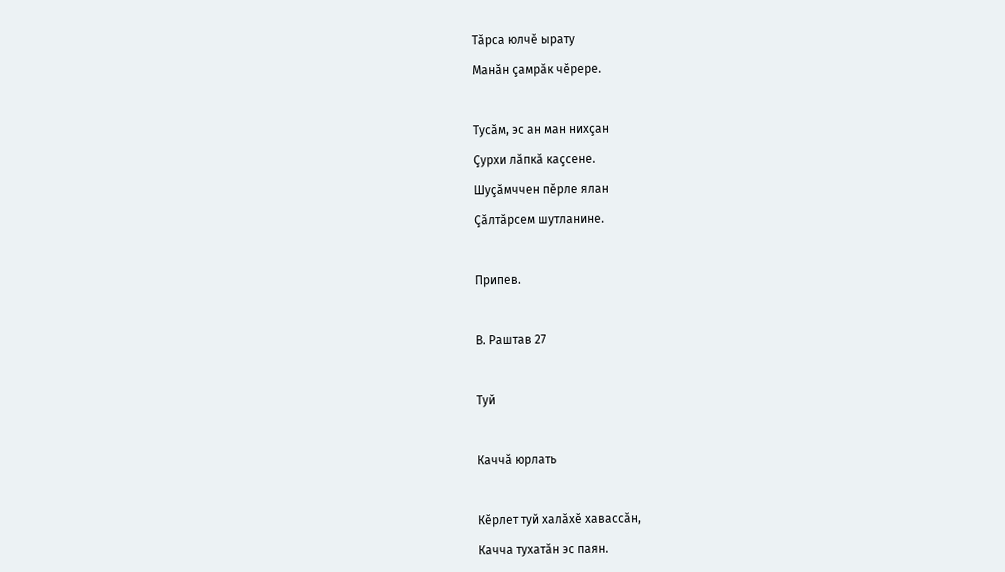Тăрса юлчĕ ырату

Манăн çамрăк чĕрере.



Тусăм, эс ан ман нихçан

Çурхи лăпкă каçсене.

Шуçăмччен пĕрле ялан

Çăлтăрсем шутланине.



Припев.



В. Раштав 27



Туй



Каччă юрлать



Кĕрлет туй халăхĕ хавассăн,

Качча тухатăн эс паян.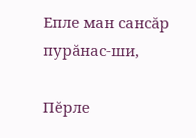Епле ман сансăр пурăнас-ши,

Пĕрле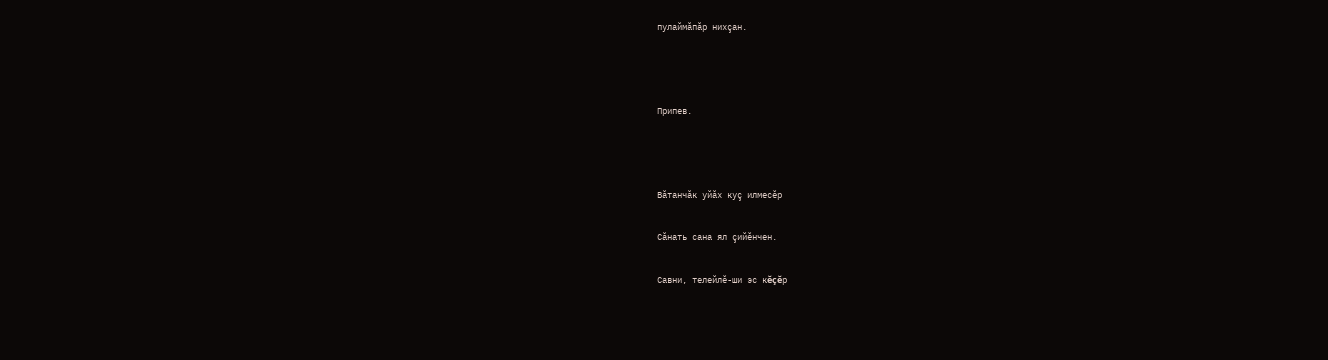пулаймăпăр нихçан.



Припев.



Вăтанчăк уйăх куç илмесĕр

Сăнать сана ял çийĕнчен.

Савни, телейлĕ-ши эс кĕçĕр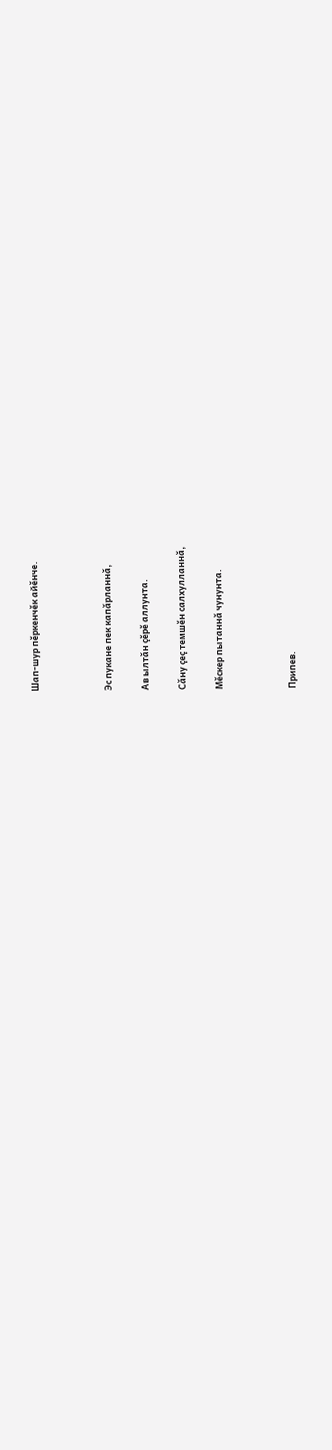Шап-шур пĕркенчĕк айĕнче.



Эс пукане пек капăрланнă,

Ав ылтăн çĕрĕ аллунта.

Сăну çеç темшĕн салхулланнă,

Мĕскер пытаннă чунунта.



Припев.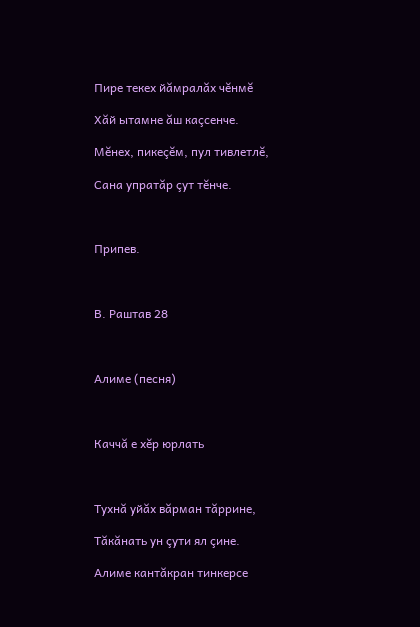Пире текех йăмралăх чĕнмĕ

Хăй ытамне ăш каçсенче.

Мĕнех, пикеçĕм, пул тивлетлĕ,

Сана упратăр çут тĕнче.



Припев.



В. Раштав 28



Алиме (песня)



Каччă е хĕр юрлать



Тухнă уйăх вăрман тăррине,

Тăкăнать ун çути ял çине.

Алиме кантăкран тинкерсе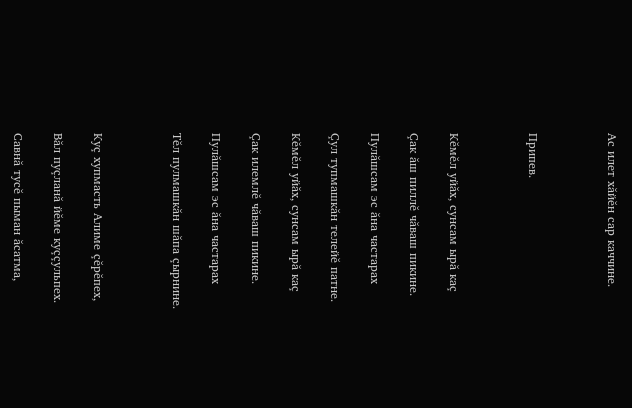Ас илет хăйĕн сар каччине.



Припев.



Кĕмĕл уйăх, сунсам ырă каç

Çак ăш пиллĕ чăваш пикине.

Пулăшсам эс ăна частарах

Çул тупмашкăн телейĕ патне.

Кĕмĕл уйăх, сунсам ырă каç

Çак илемлĕ чăваш пикине.

Пулăшсам эс ăна частарах

Тĕл пулмашкăн шăпа çырнине.



Куç хупмасть Алиме çĕрĕпех,

Вăл пуçланă йĕме куççульпех.

Савнă тусĕ пыман ăсатма,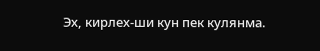Эх, кирлех-ши кун пек кулянма.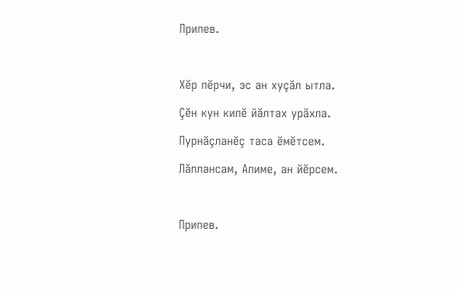Припев.



Хĕр пĕрчи, эс ан хуçăл ытла.

Çĕн кун килĕ йăлтах урăхла.

Пурнăçланĕç таса ĕмĕтсем.

Лăплансам, Алиме, ан йĕрсем.



Припев.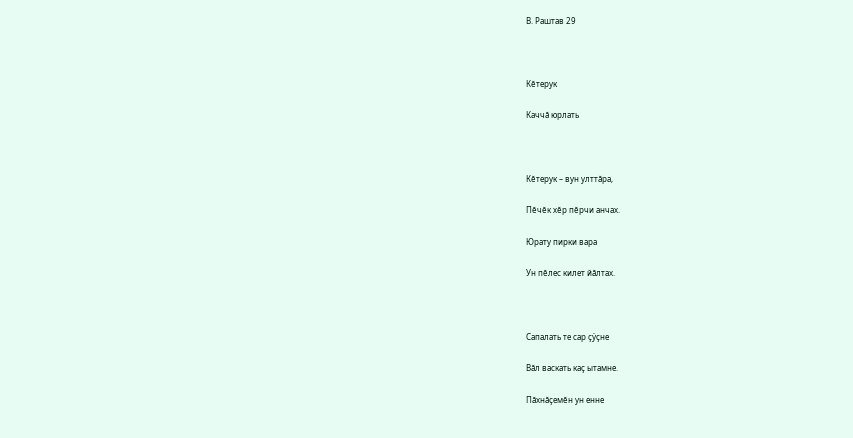В. Раштав 29



Кĕтерук

Каччă юрлать



Кĕтерук – вун улттăра,

Пĕчĕк хĕр пĕрчи анчах.

Юрату пирки вара

Ун пĕлес килет йăлтах.



Сапалать те сар çÿçне

Вăл васкать каç ытамне.

Пăхнăçемĕн ун енне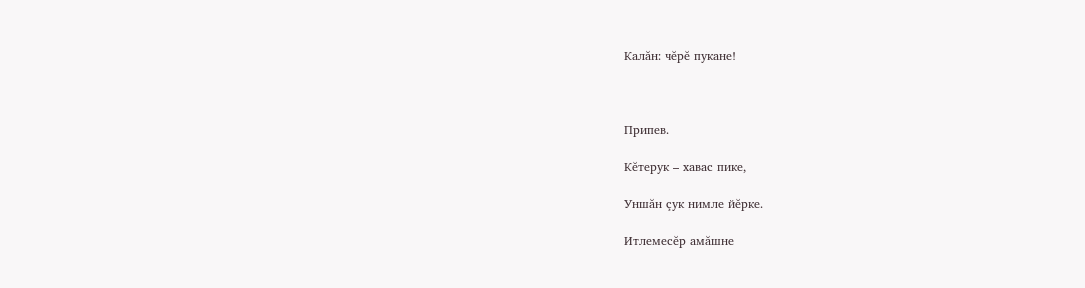Калăн: чĕрĕ пукане!



Припев.

Кĕтерук – хавас пике,

Уншăн çук нимле йĕрке.

Итлемесĕр амăшне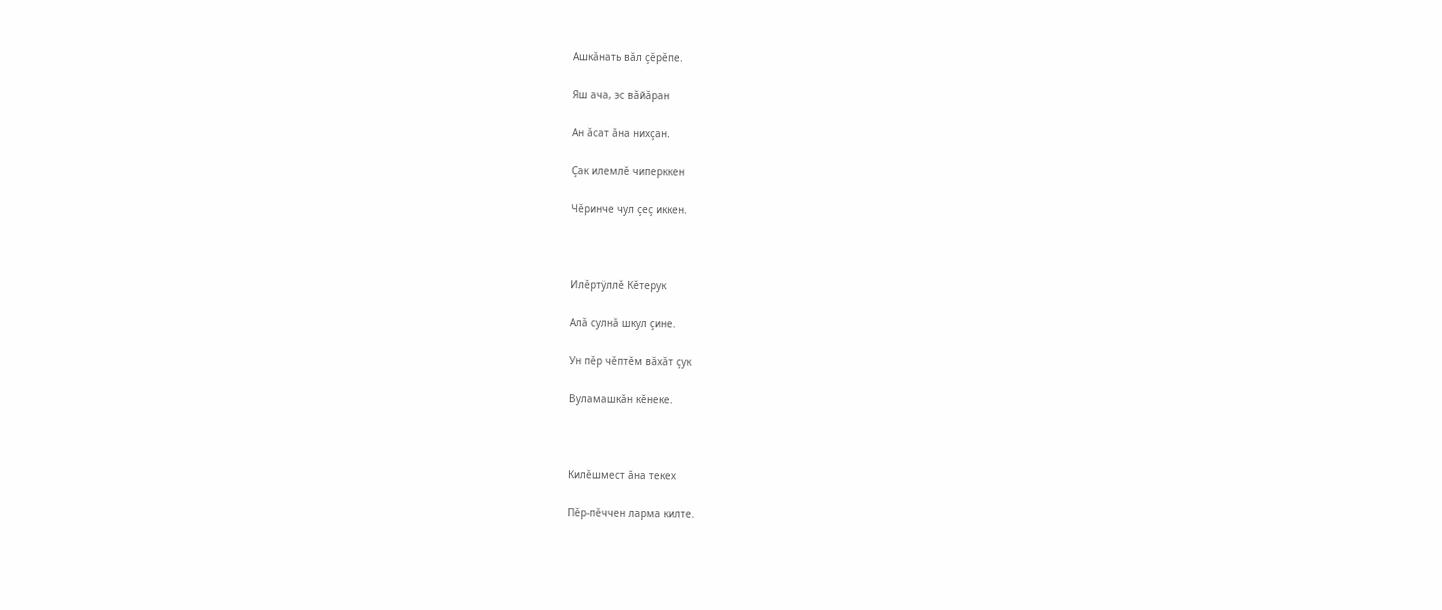Ашкăнать вăл çĕрĕпе.

Яш ача, эс вăйăран

Ан ăсат ăна нихçан.

Çак илемлĕ чиперккен

Чĕринче чул çеç иккен.



Илĕртÿллĕ Кĕтерук

Алă сулнă шкул çине.

Ун пĕр чĕптĕм вăхăт çук

Вуламашкăн кĕнеке.



Килĕшмест ăна текех

Пĕр-пĕччен ларма килте.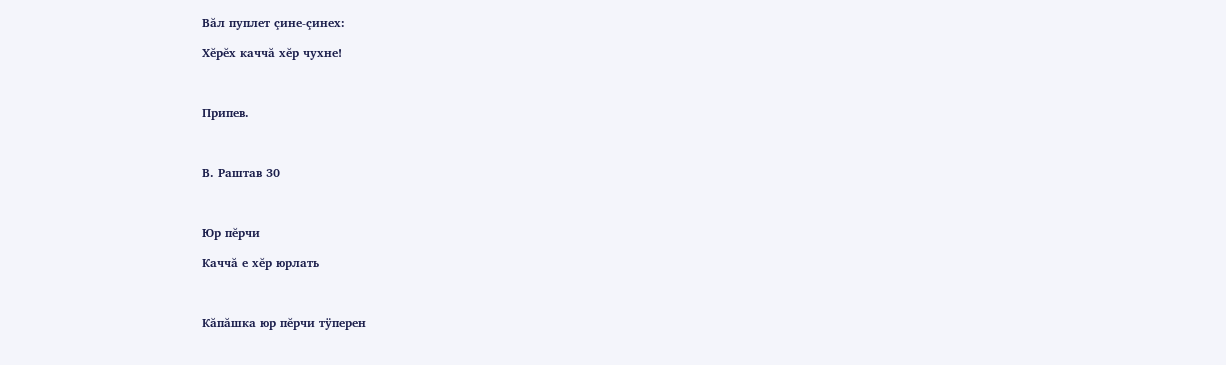Вăл пуплет çине-çинех:

Хĕрĕх каччă хĕр чухне!



Припев.



В. Раштав 30



Юр пĕрчи

Каччă е хĕр юрлать



Кăпăшка юр пĕрчи тÿперен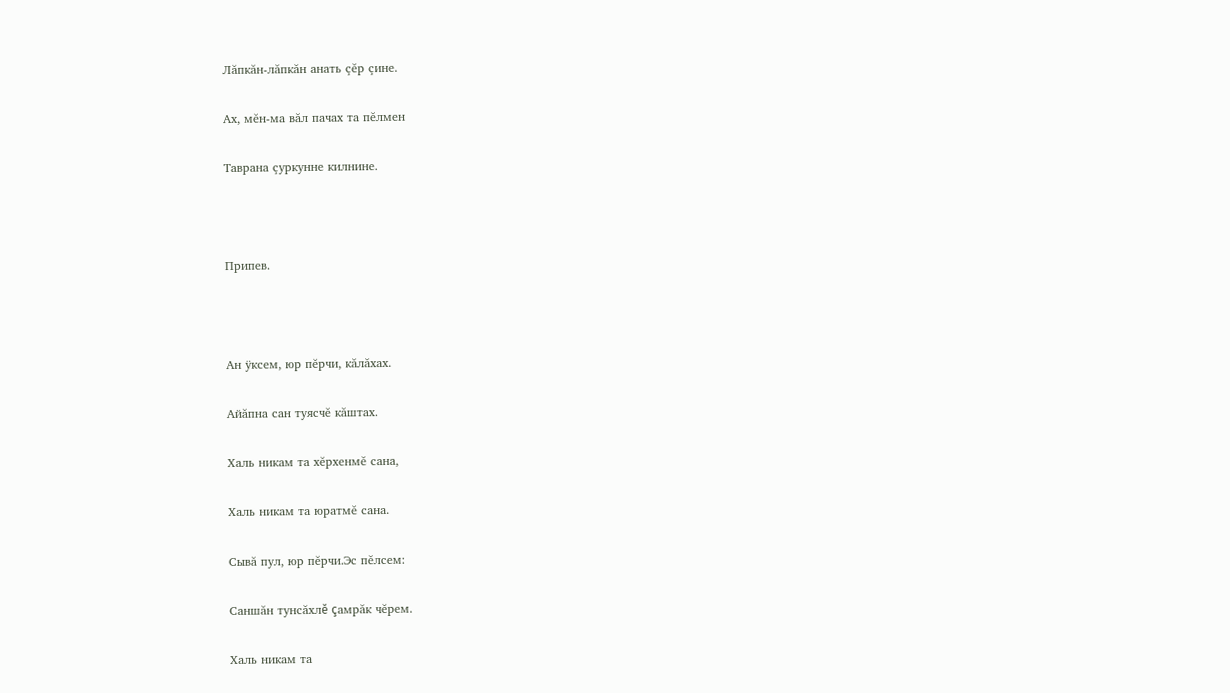Лăпкăн-лăпкăн анать çĕр çине.

Ах, мĕн-ма вăл пачах та пĕлмен

Таврана çуркунне килнине.



Припев.



Ан ÿксем, юр пĕрчи, кăлăхах.

Айăпна сан туясчĕ кăштах.

Халь никам та хĕрхенмĕ сана,

Халь никам та юратмĕ сана.

Сывă пул, юр пĕрчи.Эс пĕлсем:

Саншăн тунсăхлĕ çамрăк чĕрем.

Халь никам та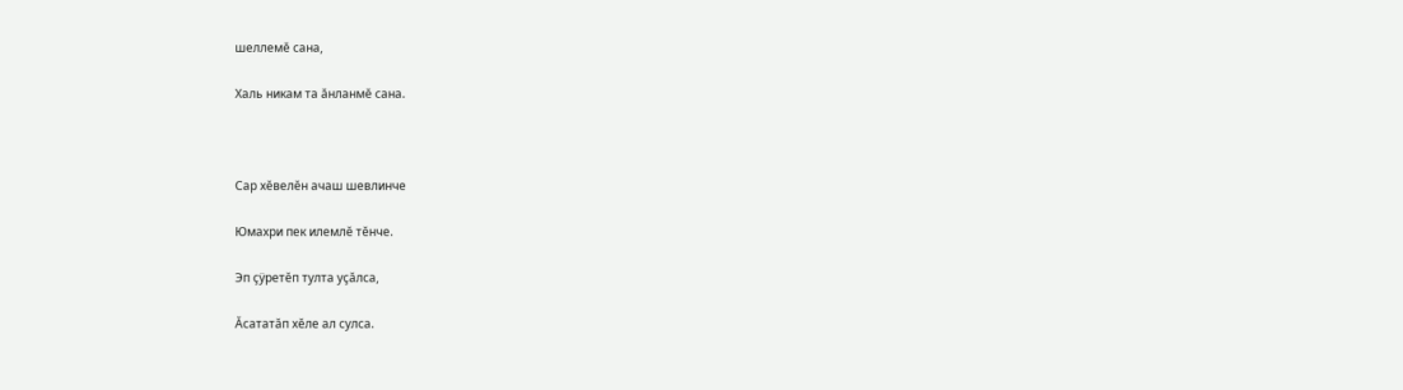шеллемĕ сана,

Халь никам та ăнланмĕ сана.



Сар хĕвелĕн ачаш шевлинче

Юмахри пек илемлĕ тĕнче.

Эп çÿретĕп тулта уçăлса,

Ăсататăп хĕле ал сулса.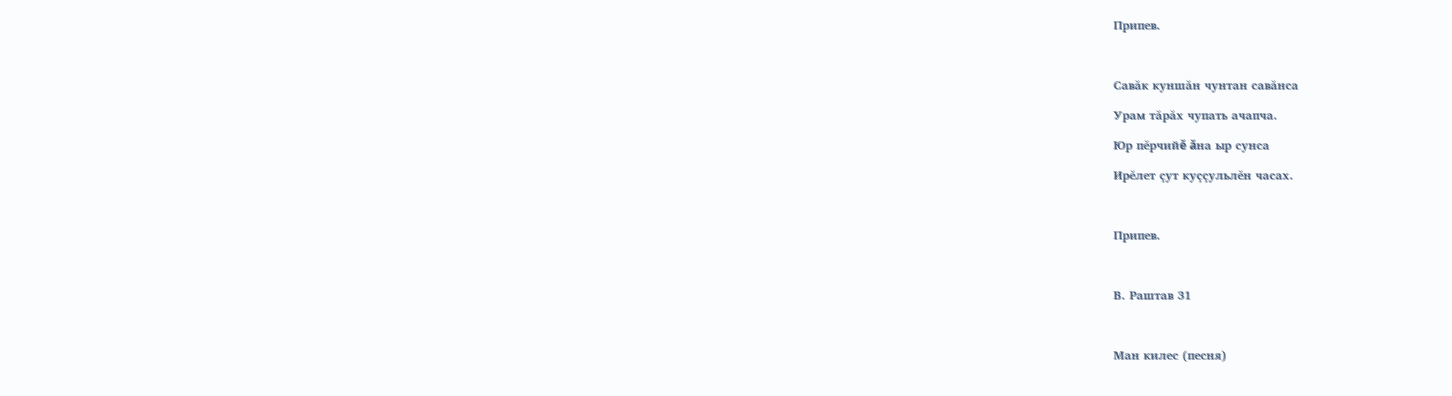Припев.



Савăк куншăн чунтан савăнса

Урам тăрăх чупать ачапча.

Юр пĕрчийĕ ăна ыр сунса

Ирĕлет çут куççульлĕн часах.



Припев.



В. Раштав 31



Ман килес (песня)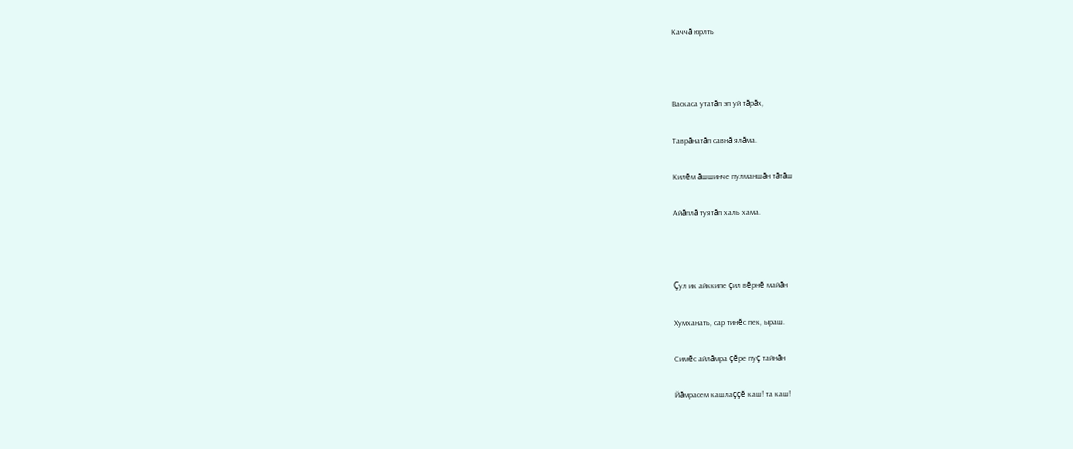Каччă юрлть



Васкаса утатăп эп уй тăрăх,

Таврăнатăп савнă ялăма.

Килĕм ăшшинче пулманшăн тăтăш

Айăплă туятăп халь хама.



Çул ик айккипе çил вĕрнĕ майăн

Хумханать, сар тинĕс пек, ыраш.

Симĕс айлăмра çĕре пуç тайнăн

Йăмрасем кашлаççĕ каш! та каш!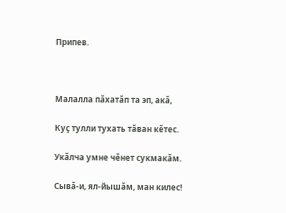Припев.



Малалла пăхатăп та эп, акă,

Куç тулли тухать тăван кĕтес.

Укăлча умне чĕнет сукмакăм.

Сывă-и, ял-йышăм, ман килес!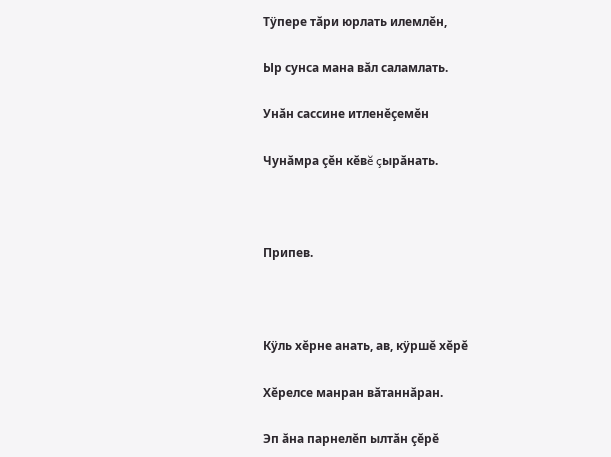Тÿпере тăри юрлать илемлĕн,

Ыр сунса мана вăл саламлать.

Унăн сассине итленĕçемĕн

Чунăмра çĕн кĕвĕ çырăнать.



Припев.



Кÿль хĕрне анать, ав, кÿршĕ хĕрĕ

Хĕрелсе манран вăтаннăран.

Эп ăна парнелĕп ылтăн çĕрĕ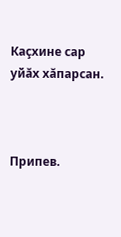Каçхине сар уйăх хăпарсан.



Припев.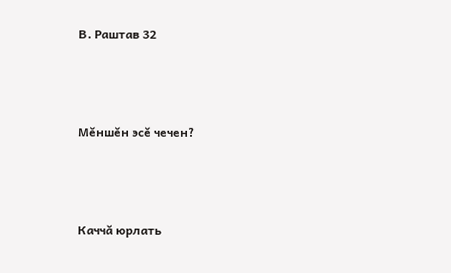В. Раштав 32



Мĕншĕн эсĕ чечен?



Каччă юрлать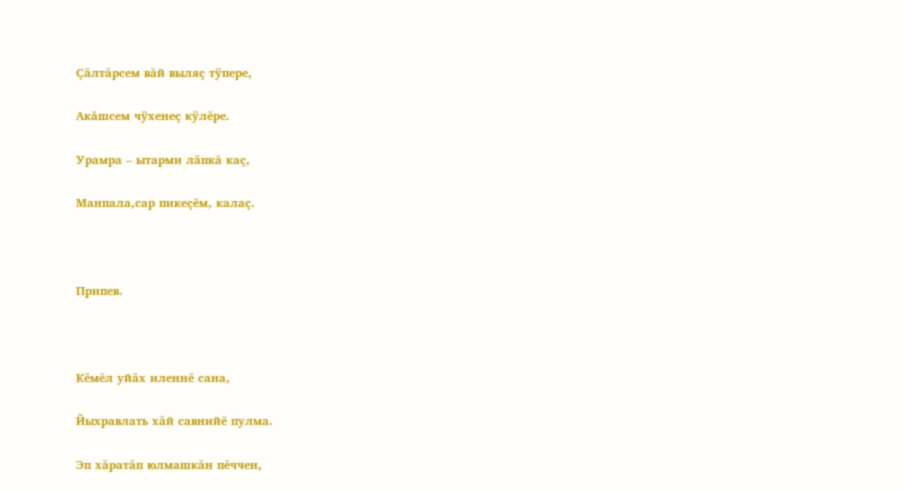Çăлтăрсем вăй выляç тÿпере,

Акăшсем чÿхенеç кÿлĕре.

Урамра – ытарми лăпкă каç,

Манпала,сар пикеçĕм, калаç.



Припев.



Кĕмĕл уйăх иленнĕ сана,

Йыхравлать хăй савнийĕ пулма.

Эп хăратăп юлмашкăн пĕччен,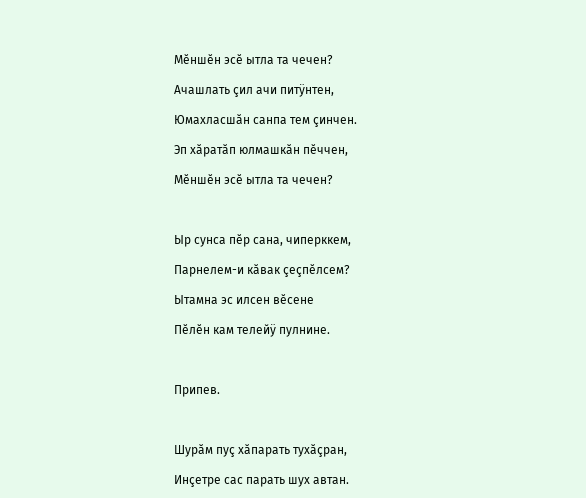Мĕншĕн эсĕ ытла та чечен?

Ачашлать çил ачи питÿнтен,

Юмахласшăн санпа тем çинчен.

Эп хăратăп юлмашкăн пĕччен,

Мĕншĕн эсĕ ытла та чечен?



Ыр сунса пĕр сана, чиперккем,

Парнелем-и кăвак çеçпĕлсем?

Ытамна эс илсен вĕсене

Пĕлĕн кам телейÿ пулнине.



Припев.



Шурăм пуç хăпарать тухăçран,

Инçетре сас парать шух автан.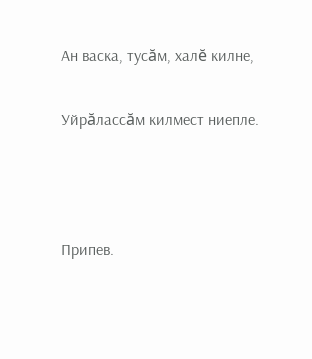Ан васка, тусăм, халĕ килне,

Уйрăлассăм килмест ниепле.



Припев.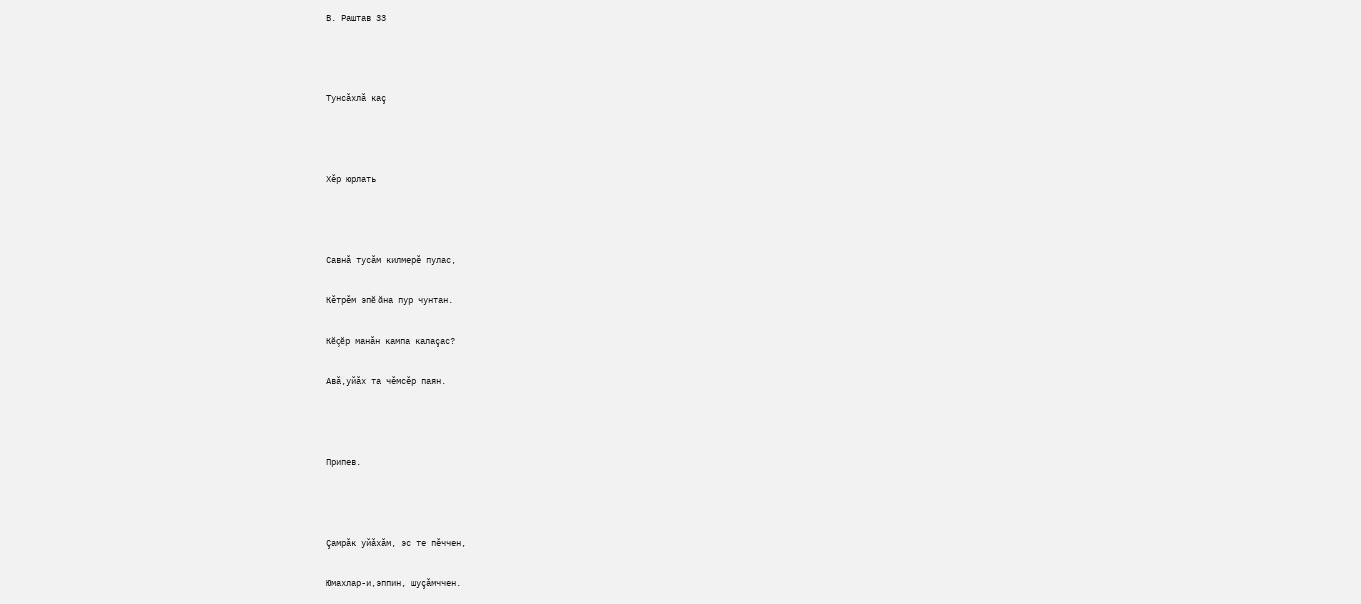В. Раштав 33



Тунсăхлă каç



Хĕр юрлать



Савнă тусăм килмерĕ пулас,

Кĕтрĕм эпĕ ăна пур чунтан.

Кĕçĕр манăн кампа калаçас?

Авă,уйăх та чĕмсĕр паян.



Припев.



Çамрăк уйăхăм, эс те пĕччен,

Юмахлар-и,эппин, шуçăмччен.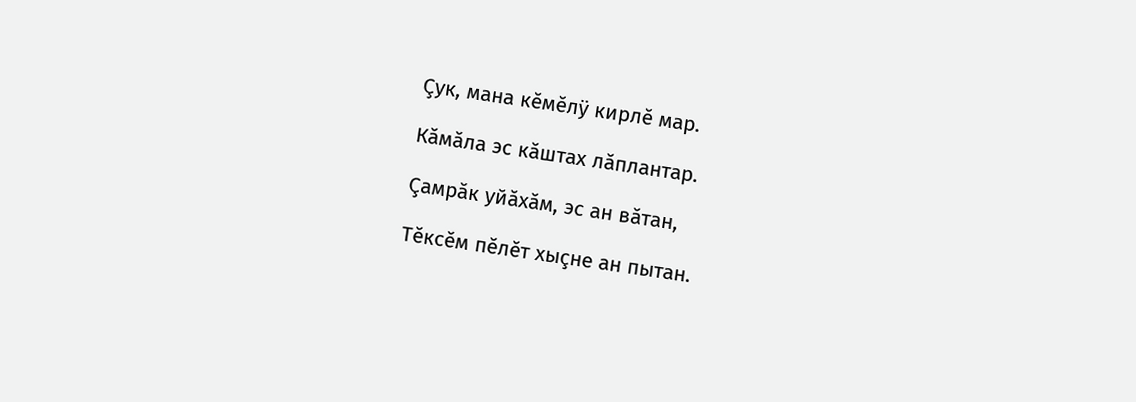Çук, мана кĕмĕлÿ кирлĕ мар.

Кăмăла эс кăштах лăплантар.

Çамрăк уйăхăм, эс ан вăтан,

Тĕксĕм пĕлĕт хыçне ан пытан.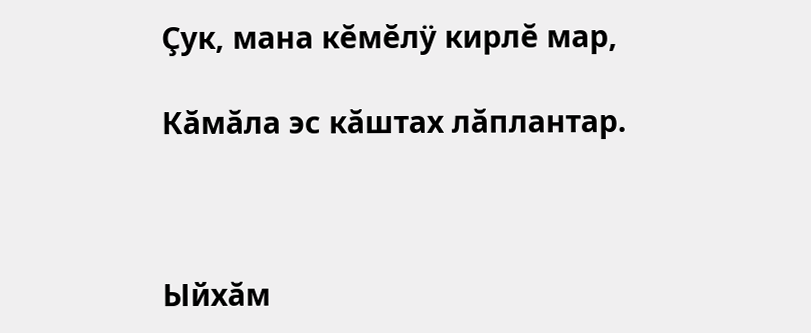Çук, мана кĕмĕлÿ кирлĕ мар,

Кăмăла эс кăштах лăплантар.



Ыйхăм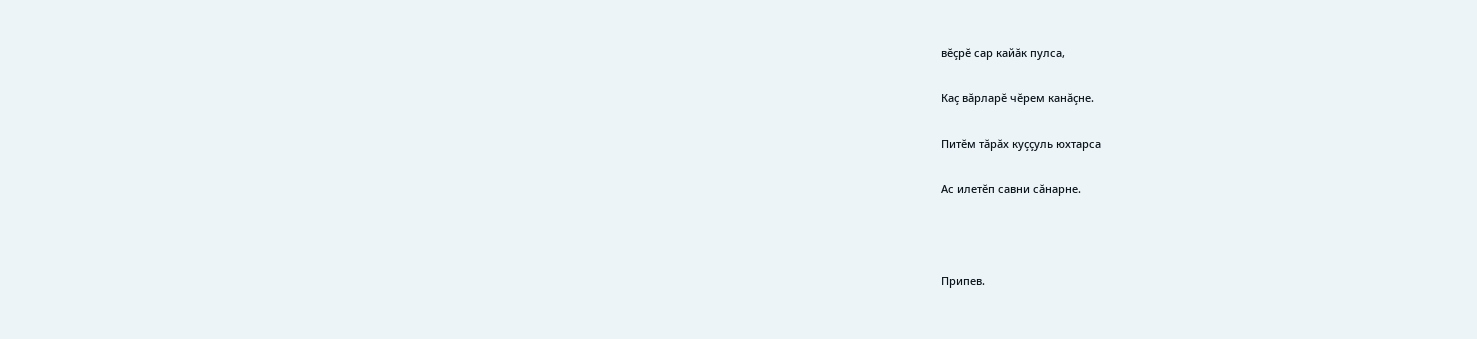вĕçрĕ сар кайăк пулса,

Каç вăрларĕ чĕрем канăçне.

Питĕм тăрăх куççуль юхтарса

Ас илетĕп савни сăнарне.



Припев.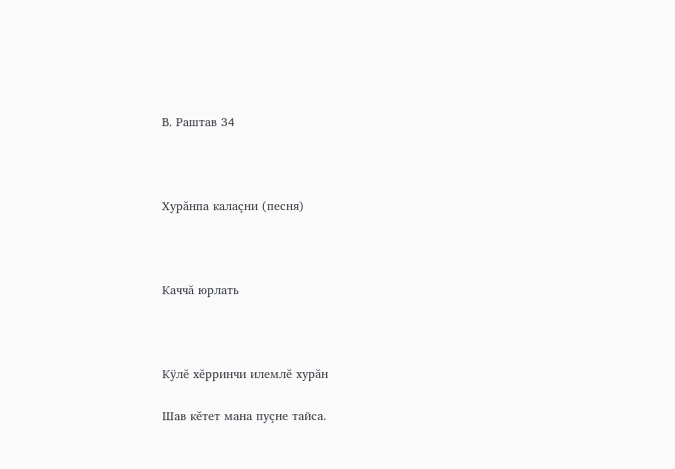В. Раштав 34



Хурăнпа калаçни (песня)



Каччă юрлать



Кÿлĕ хĕрринчи илемлĕ хурăн

Шав кĕтет мана пуçне тайса.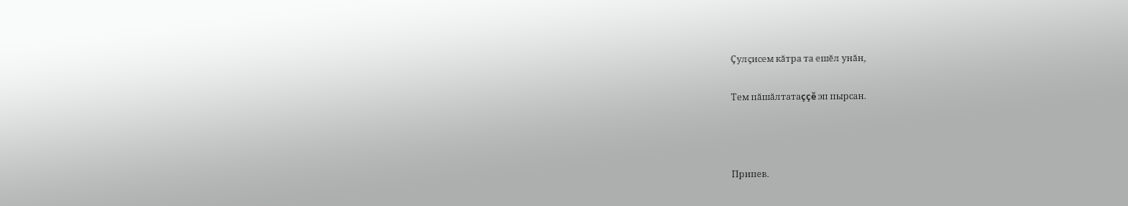Çулçисем кăтра та ешĕл унăн,

Тем пăшăлтатаççĕ эп пырсан.



Припев.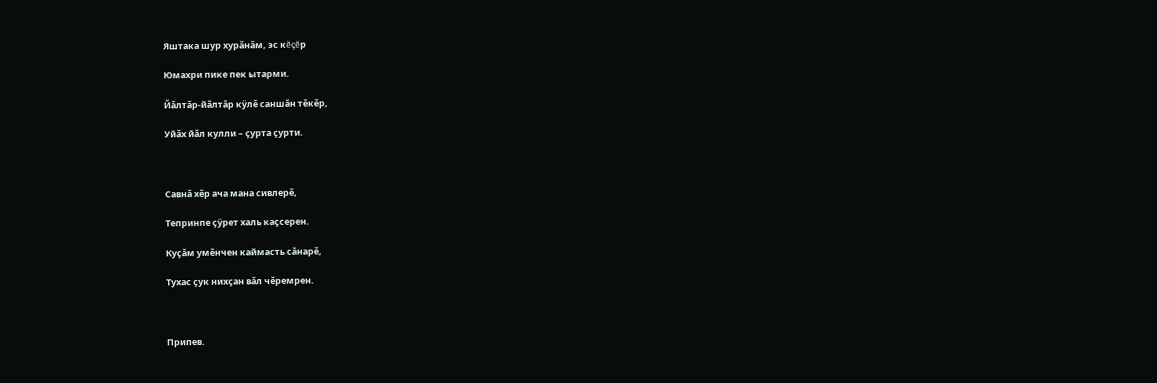Яштака шур хурăнăм, эс кĕçĕр

Юмахри пике пек ытарми.

Йăлтăр-йăлтăр кÿлĕ саншăн тĕкĕр,

Уйăх йăл кулли – çурта çурти.



Савнă хĕр ача мана сивлерĕ,

Тепринпе çÿрет халь каçсерен.

Куçăм умĕнчен каймасть сăнарĕ,

Тухас çук нихçан вăл чĕремрен.



Припев.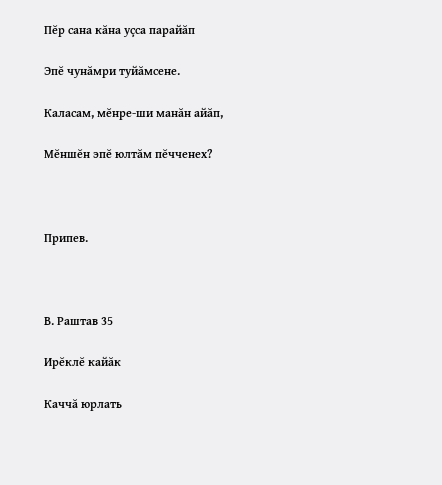Пĕр сана кăна уçса парайăп

Эпĕ чунăмри туйăмсене.

Каласам, мĕнре-ши манăн айăп,

Мĕншĕн эпĕ юлтăм пĕчченех?



Припев.



В. Раштав 35

Ирĕклĕ кайăк

Каччă юрлать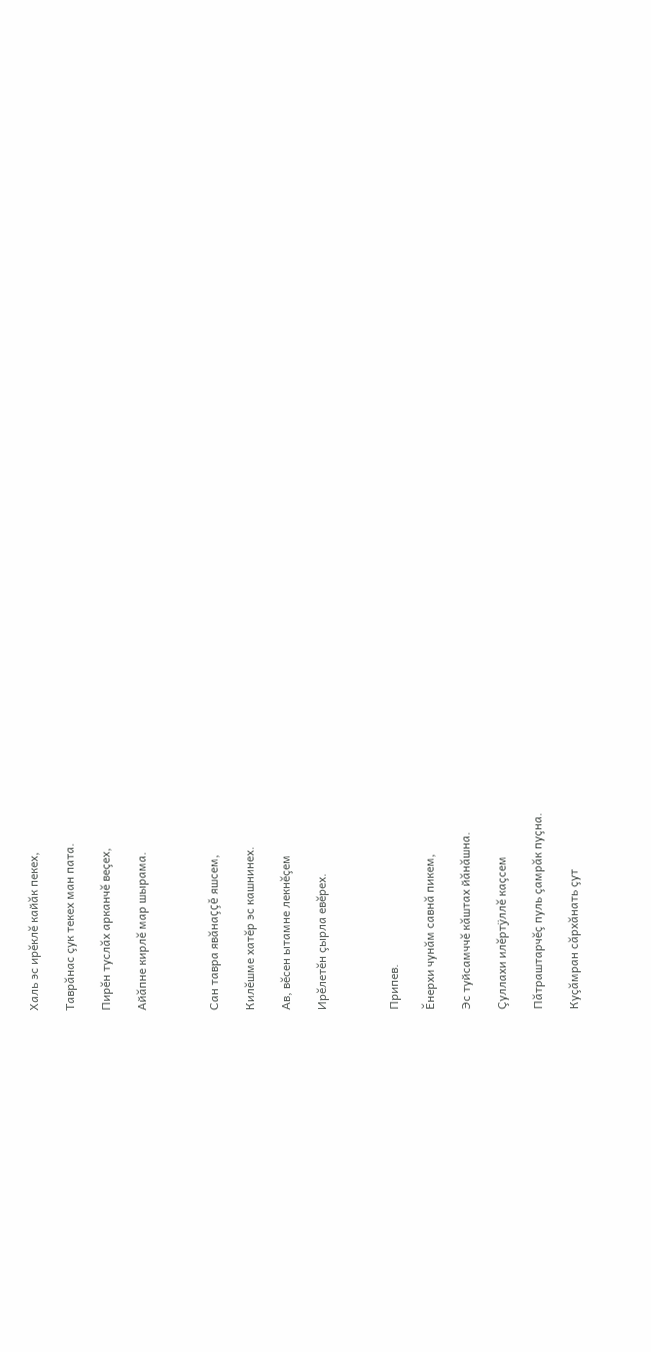Халь эс ирĕклĕ кайăк пекех,

Таврăнас çук текех ман пата.

Пирĕн туслăх арканчĕ веçех,

Айăпне кирлĕ мар шырама.



Сан тавра явăнаççĕ яшсем,

Килĕшме хатĕр эс кашнинех.

Ав, вĕсен ытамне лекнĕçем

Ирĕлетĕн çырла евĕрех.



Припев.

Ĕнерхи чунăм савнă пикем,

Эс туйсамччĕ кăштах йăнăшна.

Çуллахи илĕртÿллĕ каçсем

Пăтраштарчĕç пуль çамрăк пуçна.

Куçăмран сăрхăнать çут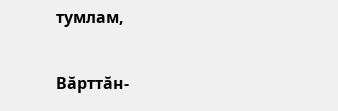тумлам,

Вăрттăн-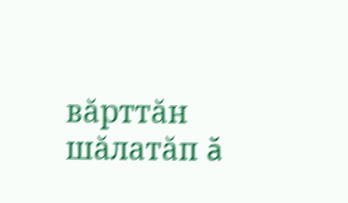вăрттăн шăлатăп ă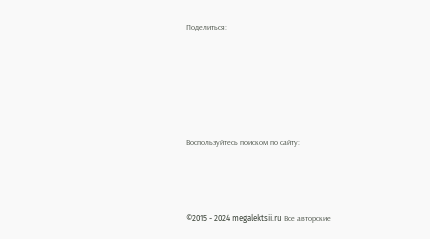Поделиться:





Воспользуйтесь поиском по сайту:



©2015 - 2024 megalektsii.ru Все авторские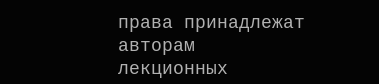права принадлежат авторам лекционных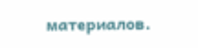материалов.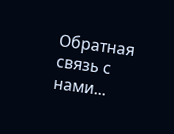Обратная связь с нами...